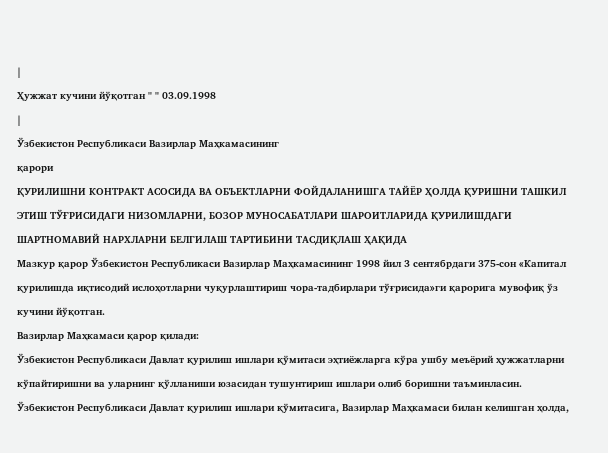|
Ҳужжат кучини йўқотган " " 03.09.1998
|
Ўзбекистон Республикаси Вазирлар Маҳкамасининг
қарори
ҚУРИЛИШНИ КОНТРАКТ АСОСИДА ВА ОБЪЕКТЛАРНИ ФОЙДАЛАНИШГА ТАЙЁР ҲОЛДА ҚУРИШНИ ТАШКИЛ ЭТИШ ТЎҒРИСИДАГИ НИЗОМЛАРНИ, БОЗОР МУНОСАБАТЛАРИ ШАРОИТЛАРИДА ҚУРИЛИШДАГИ ШАРТНОМАВИЙ НАРХЛАРНИ БЕЛГИЛАШ ТАРТИБИНИ ТАСДИҚЛАШ ҲАҚИДА
Мазкур қарор Ўзбекистон Республикаси Вазирлар Mаҳкамасининг 1998 йил 3 сентябрдаги 375-сон «Капитал қурилишда иқтисодий ислоҳотларни чуқурлаштириш чора-тадбирлари тўғрисида»ги қарорига мувофиқ ўз кучини йўқотган.
Вазирлар Маҳкамаси қарор қилади:
Ўзбекистон Республикаси Давлат қурилиш ишлари қўмитаси эҳтиёжларга кўра ушбу меъёрий ҳужжатларни кўпайтиришни ва уларнинг қўлланиши юзасидан тушунтириш ишлари олиб боришни таъминласин.
Ўзбекистон Республикаси Давлат қурилиш ишлари қўмитасига, Вазирлар Маҳкамаси билан келишган ҳолда,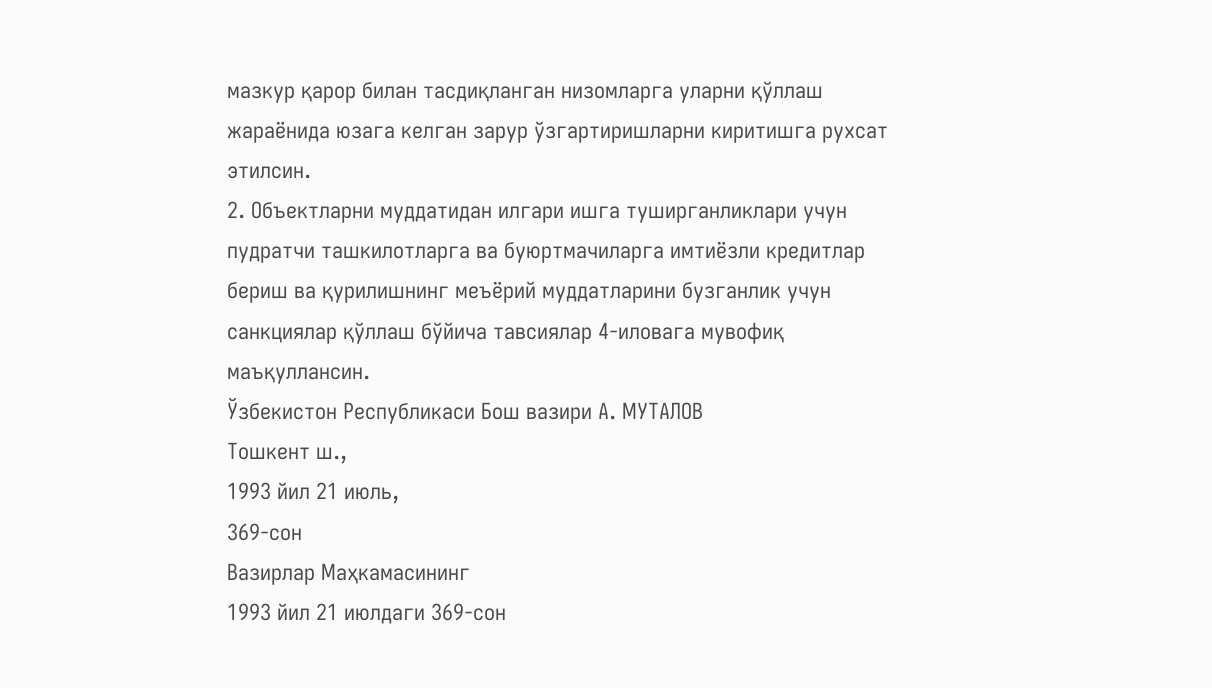мазкур қарор билан тасдиқланган низомларга уларни қўллаш жараёнида юзага келган зарур ўзгартиришларни киритишга рухсат этилсин.
2. Объектларни муддатидан илгари ишга туширганликлари учун пудратчи ташкилотларга ва буюртмачиларга имтиёзли кредитлар бериш ва қурилишнинг меъёрий муддатларини бузганлик учун санкциялар қўллаш бўйича тавсиялар 4-иловага мувофиқ маъқуллансин.
Ўзбекистон Республикаси Бош вазири А. МУТАЛОВ
Тошкент ш.,
1993 йил 21 июль,
369-сон
Вазирлар Маҳкамасининг
1993 йил 21 июлдаги 369-сон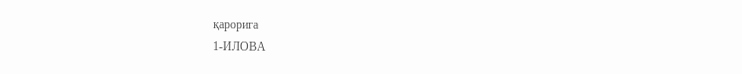қарорига
1-ИЛОВА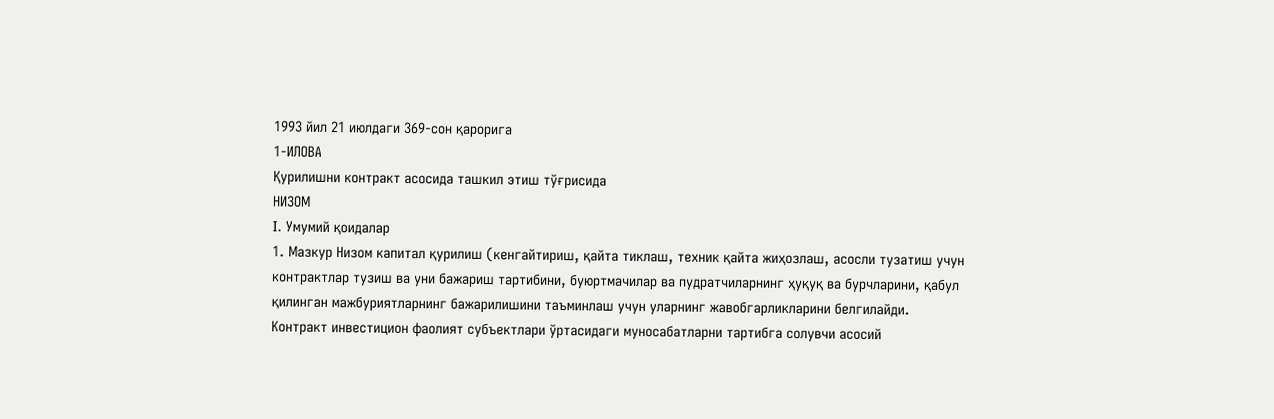1993 йил 21 июлдаги 369-сон қарорига
1-ИЛОВА
Қурилишни контракт асосида ташкил этиш тўғрисида
НИЗОМ
I. Умумий қоидалар
1. Мазкур Низом капитал қурилиш (кенгайтириш, қайта тиклаш, техник қайта жиҳозлаш, асосли тузатиш учун контрактлар тузиш ва уни бажариш тартибини, буюртмачилар ва пудратчиларнинг ҳуқуқ ва бурчларини, қабул қилинган мажбуриятларнинг бажарилишини таъминлаш учун уларнинг жавобгарликларини белгилайди.
Контракт инвестицион фаолият субъектлари ўртасидаги муносабатларни тартибга солувчи асосий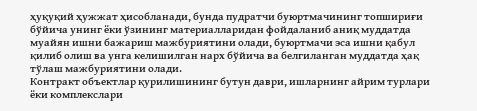ҳуқуқий ҳужжат ҳисобланади, бунда пудратчи буюртмачининг топшириғи бўйича унинг ёки ўзининг материалларидан фойдаланиб аниқ муддатда муайян ишни бажариш мажбуриятини олади, буюртмачи эса ишни қабул қилиб олиш ва унга келишилган нарх бўйича ва белгиланган муддатда ҳақ тўлаш мажбуриятини олади.
Контракт объектлар қурилишининг бутун даври, ишларнинг айрим турлари ёки комплекслари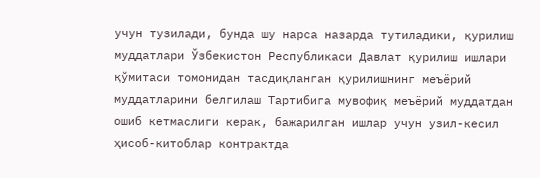учун тузилади, бунда шу нарса назарда тутиладики, қурилиш муддатлари Ўзбекистон Республикаси Давлат қурилиш ишлари қўмитаси томонидан тасдиқланган қурилишнинг меъёрий муддатларини белгилаш Тартибига мувофиқ меъёрий муддатдан ошиб кетмаслиги керак, бажарилган ишлар учун узил-кесил ҳисоб-китоблар контрактда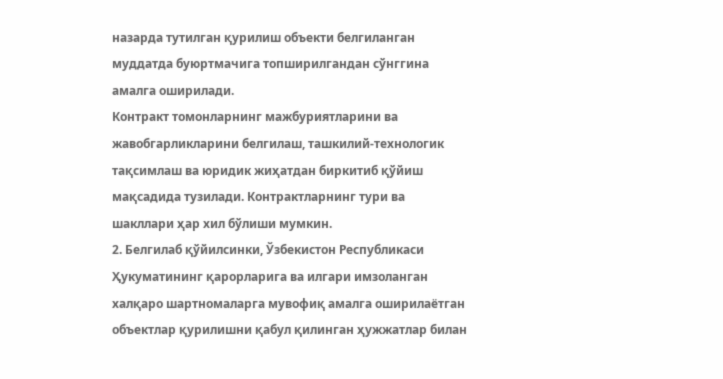назарда тутилган қурилиш объекти белгиланган муддатда буюртмачига топширилгандан сўнггина амалга оширилади.
Контракт томонларнинг мажбуриятларини ва жавобгарликларини белгилаш, ташкилий-технологик тақсимлаш ва юридик жиҳатдан биркитиб қўйиш мақсадида тузилади. Контрактларнинг тури ва шакллари ҳар хил бўлиши мумкин.
2. Белгилаб қўйилсинки, Ўзбекистон Республикаси Ҳукуматининг қарорларига ва илгари имзоланган халқаро шартномаларга мувофиқ амалга оширилаётган объектлар қурилишни қабул қилинган ҳужжатлар билан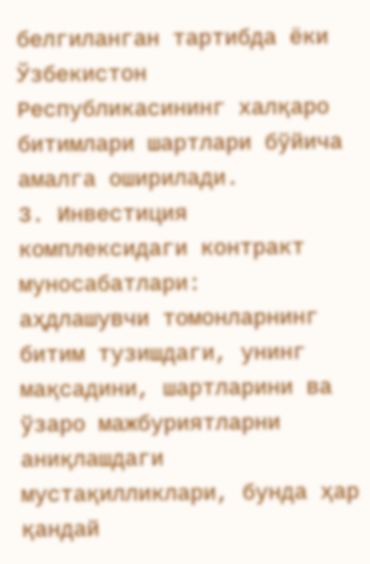белгиланган тартибда ёки Ўзбекистон Республикасининг халқаро битимлари шартлари бўйича амалга оширилади.
3. Инвестиция комплексидаги контракт муносабатлари:
аҳдлашувчи томонларнинг битим тузишдаги, унинг мақсадини, шартларини ва ўзаро мажбуриятларни аниқлашдаги мустақилликлари, бунда ҳар қандай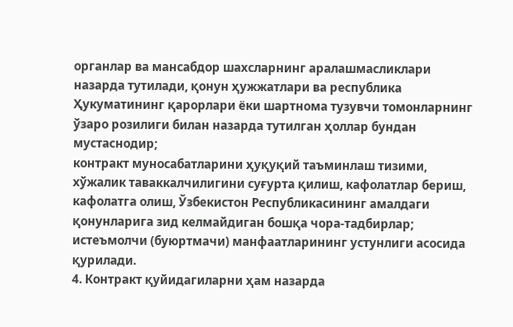органлар ва мансабдор шахсларнинг аралашмасликлари назарда тутилади, қонун ҳужжатлари ва республика Ҳукуматининг қарорлари ёки шартнома тузувчи томонларнинг ўзаро розилиги билан назарда тутилган ҳоллар бундан мустаснодир;
контракт муносабатларини ҳуқуқий таъминлаш тизими, хўжалик таваккалчилигини cyғypтa қилиш, кафолатлар бериш, кафолатга олиш, Ўзбекистон Республикасининг амалдаги қонунларига зид келмайдиган бошқа чора-тадбирлар;
истеъмолчи (буюртмачи) манфаатларининг устунлиги асосида қурилади.
4. Контракт қуйидагиларни ҳам назарда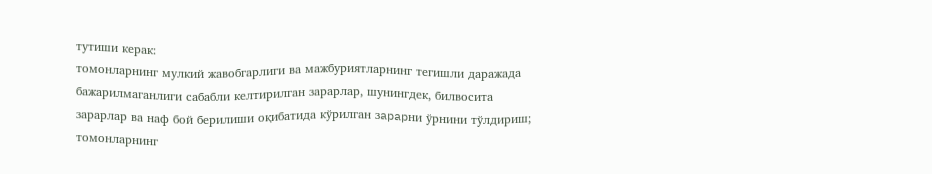тутиши керак:
томонларнинг мулкий жавобгарлиги ва мажбуриятларнинг тегишли даражада бажарилмаганлиги сабабли келтирилган зарарлар, шунингдек, билвосита зарарлар ва наф бой берилиши оқибатида кўрилган зapapни ўpнини тўлдириш;
томонларнинг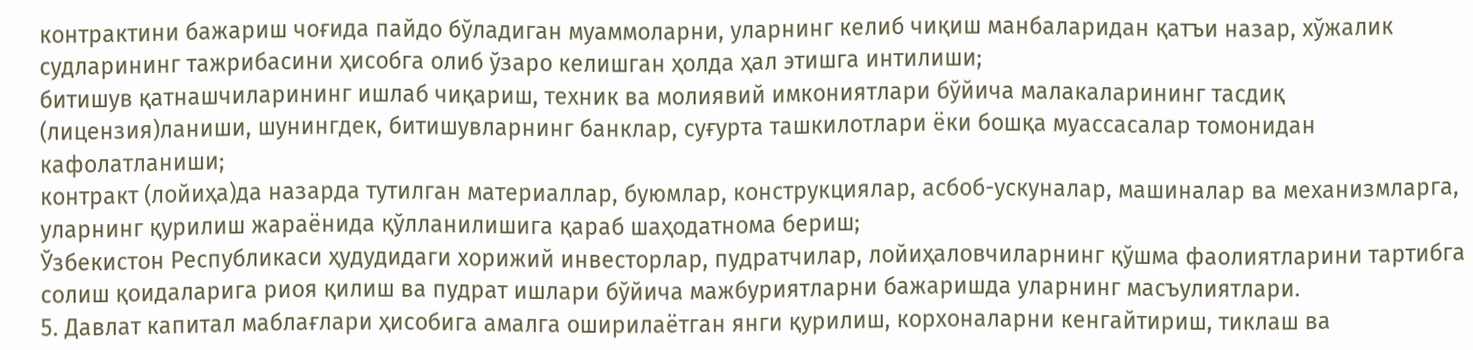контрактини бажариш чоғида пайдо бўладиган муаммоларни, уларнинг келиб чиқиш манбаларидан қатъи назар, хўжалик судларининг тажрибасини ҳисобга олиб ўзаро келишган ҳолда ҳал этишга интилиши;
битишув қатнашчиларининг ишлаб чиқариш, техник ва молиявий имкониятлари бўйича малакаларининг тасдиқ (лицензия)ланиши, шунингдек, битишувларнинг банклар, суғурта ташкилотлари ёки бошқа муассасалар томонидан кафолатланиши;
контракт (лойиҳа)да назарда тутилган материаллар, буюмлар, конструкциялар, асбоб-ускуналар, машиналар ва механизмларга, уларнинг қурилиш жараёнида қўлланилишига қараб шаҳодатнома бериш;
Ўзбекистон Республикаси ҳудудидаги хорижий инвесторлар, пудратчилар, лойиҳаловчиларнинг қўшма фаолиятларини тартибга солиш қоидаларига риоя қилиш ва пудрат ишлари бўйича мажбуриятларни бажаришда уларнинг масъулиятлари.
5. Давлат капитал маблағлари ҳисобига амалга оширилаётган янги қурилиш, корхоналарни кенгайтириш, тиклаш ва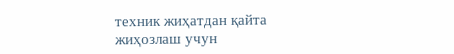техник жиҳатдан қайта жиҳозлаш учун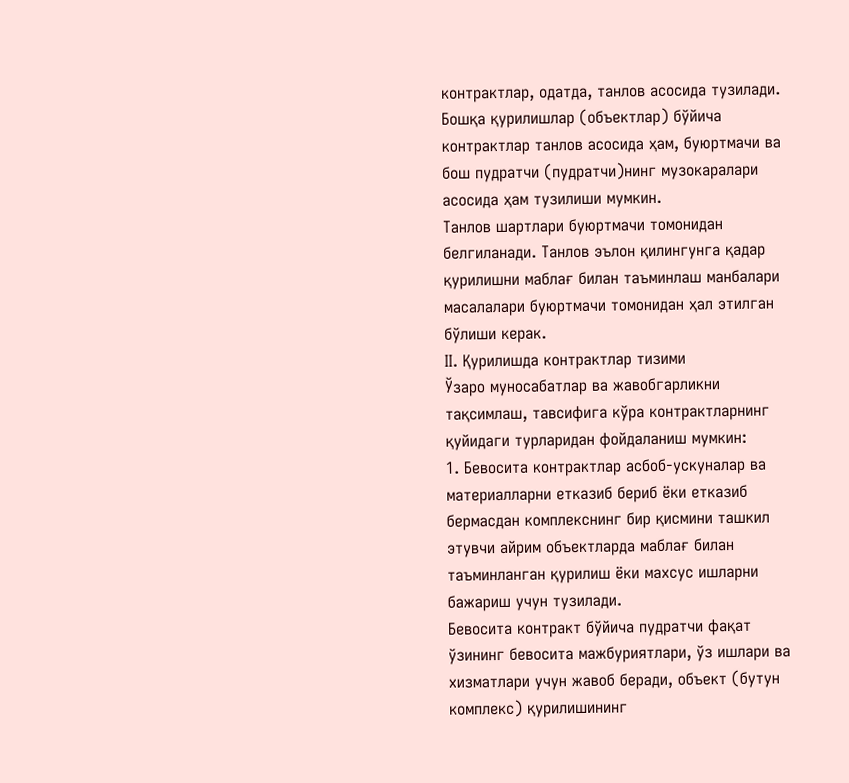контрактлар, одатда, танлов асосида тузилади.
Бошқа қурилишлар (объектлар) бўйича контрактлар танлов асосида ҳам, буюртмачи ва бош пудратчи (пудратчи)нинг музокаралари асосида ҳам тузилиши мумкин.
Танлов шартлари буюртмачи томонидан белгиланади. Танлов эълон қилингунга қадар қурилишни маблағ билан таъминлаш манбалари масалалари буюртмачи томонидан ҳал этилган бўлиши керак.
II. Қурилишда контрактлар тизими
Ўзаро муносабатлар ва жавобгарликни тақсимлаш, тавсифига кўра контрактларнинг қуйидаги турларидан фойдаланиш мумкин:
1. Бевосита контрактлар асбоб-ускуналар ва материалларни етказиб бериб ёки етказиб бермасдан комплекснинг бир қисмини ташкил этувчи айрим объектларда мaблaғ билан таъминланган қурилиш ёки махсус ишларни бажариш учун тузилади.
Бевосита контракт бўйича пудратчи фақат ўзининг бевосита мажбуриятлари, ўз ишлари ва хизматлари учун жавоб беради, объект (бутун комплекс) қурилишининг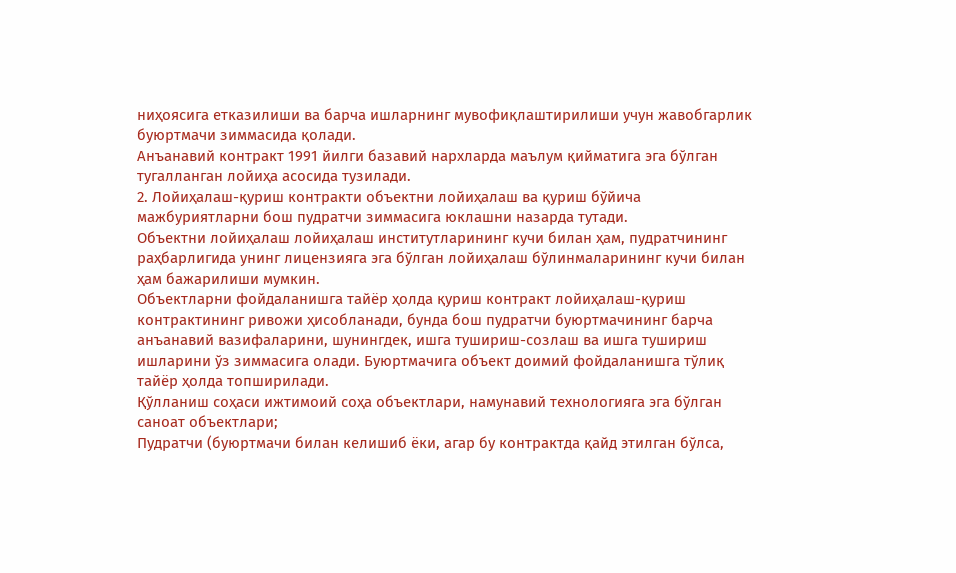ниҳоясига етказилиши ва барча ишларнинг мувофиқлаштирилиши учун жавобгарлик буюртмачи зиммасида қолади.
Анъанавий контракт 1991 йилги базавий нархларда маълум қийматига эга бўлган тугалланган лойиҳа асосида тузилади.
2. Лойиҳалаш-қуриш контракти объектни лойиҳалаш ва қуриш бўйича мажбуриятларни бош пудратчи зиммасига юклашни назарда тутади.
Объектни лойиҳалаш лойиҳалаш институтларининг кучи билан ҳам, пудратчининг раҳбарлигида унинг лицензияга эга бўлган лойиҳалаш бўлинмаларининг кучи билан ҳам бажарилиши мумкин.
Объектларни фойдаланишга тайёр ҳолда қуриш контракт лойиҳалаш-қуриш контрактининг ривожи ҳисобланади, бунда бош пудратчи буюртмачининг барча анъанавий вазифаларини, шунингдек, ишга тушириш-созлаш ва ишга тушириш ишларини ўз зиммасига олади. Буюртмачига объект доимий фойдаланишга тўлиқ тайёр ҳолда топширилади.
Қўлланиш соҳаси ижтимоий соҳа объектлари, намунавий технологияга эга бўлган саноат объектлари;
Пудратчи (буюртмачи билан келишиб ёки, агар бу контрактда қайд этилган бўлса,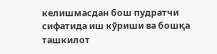келишмасдан бош пудратчи сифатида иш кўриши ва бошқа ташкилот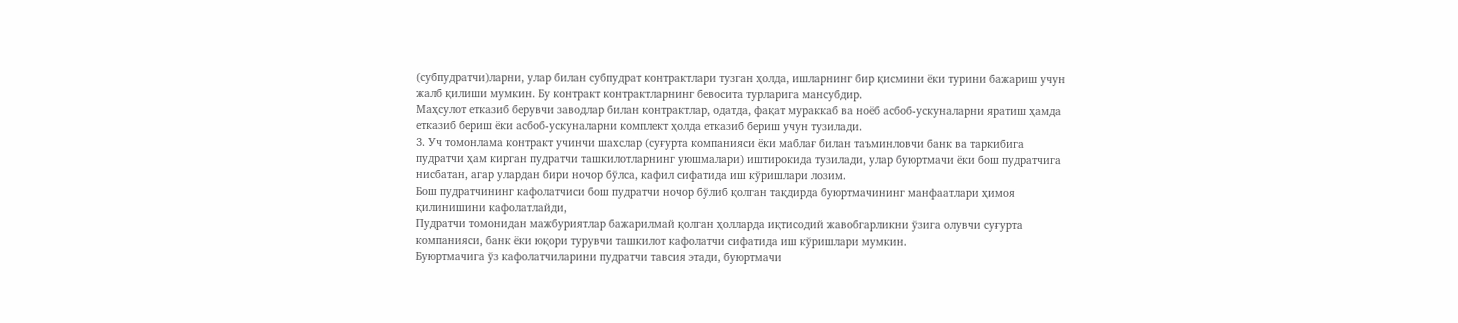(субпудратчи)ларни, улар билан субпудрат контрактлари тузган ҳолда, ишларнинг бир қисмини ёки турини бажариш учун жалб қилиши мумкин. Бу контракт контрактларнинг бевосита турларига мансубдир.
Маҳсулот етказиб берувчи заводлар билан контрактлар, одатда, фақат мураккаб ва ноёб асбоб-ускуналарни яратиш ҳамда етказиб бериш ёки асбоб-ускуналарни комплект ҳолда етказиб бериш учун тузилади.
3. Уч томонлама контракт учинчи шахслар (суғурта компанияси ёки маблағ билан таъминловчи банк ва таркибига пудратчи ҳам кирган пудратчи ташкилотларнинг уюшмалари) иштирокида тузилади, улар буюртмачи ёки бош пудратчига нисбатан, агар улардан бири ночор бўлса, кафил сифатида иш кўришлари лозим.
Бош пудратчининг кафолатчиси бош пудратчи ночор бўлиб қолган тақдирда буюртмачининг манфаатлари ҳимоя қилинишини кафолатлайди,
Пудратчи томонидан мажбуриятлар бажарилмай қолган ҳолларда иқтисодий жавобгарликни ўзига олувчи суғурта компанияси, банк ёки юқори турувчи ташкилот кафолатчи сифатида иш кўришлари мумкин.
Буюртмачига ўз кафолатчиларини пудратчи тавсия этади, буюртмачи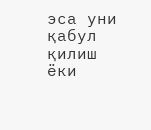эса уни қабул қилиш ёки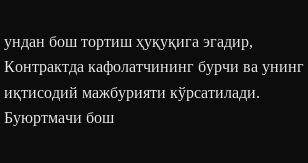ундан бош тортиш ҳуқуқига эгадир, Контрактда кафолатчининг бурчи ва унинг иқтисодий мажбурияти кўрсатилади.
Буюртмачи бош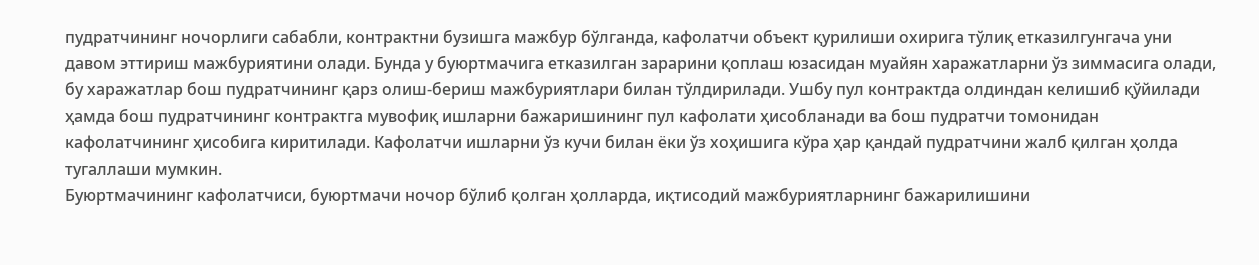пудратчининг ночорлиги сабабли, контрактни бузишга мажбур бўлганда, кафолатчи объект қурилиши охирига тўлиқ етказилгунгача уни давом эттириш мажбуриятини олади. Бунда у буюртмачига етказилган зарарини қоплаш юзасидан муайян харажатларни ўз зиммасига олади, бу харажатлар бош пудратчининг қарз олиш-бериш мажбуриятлари билан тўлдирилади. Ушбу пул контрактда олдиндан келишиб қўйилади ҳамда бош пудратчининг контрактга мувофиқ ишларни бажаришининг пул кафолати ҳисобланади ва бош пудратчи томонидан кафолатчининг ҳисобига киритилади. Кафолатчи ишларни ўз кучи билан ёки ўз хоҳишига кўра ҳар қандай пудратчини жалб қилган ҳолда тугаллаши мумкин.
Буюртмачининг кафолатчиси, буюртмачи ночор бўлиб қолган ҳолларда, иқтисодий мажбуриятларнинг бажарилишини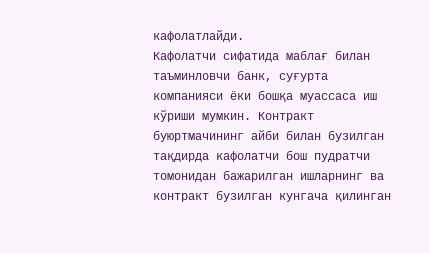кафолатлайди.
Кафолатчи сифатида маблағ билан таъминловчи банк, суғурта компанияси ёки бошқа муассаса иш кўриши мумкин. Контракт буюртмачининг айби билан бузилган тақдирда кафолатчи бош пудратчи томонидан бажарилган ишларнинг ва контракт бузилган кунгача қилинган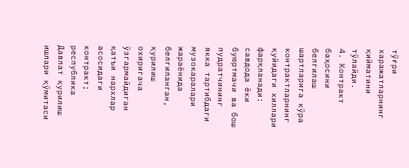тўғри харажатларнинг қийматини тўлайди.
4. Контракт баҳосини белгилаш шартларига кўра контрактларнинг қуйидаги хиллари фарқланади:
савдода ёки буюртмачи ва бош пудратчининг якка тартибдаги музокаралари жараёнида белгиланган, қурилиш охиригача ўзгармайдиган қатъи нархлар асосидаги контракт;
республика Давлат қурилиш ишлари қўмитаси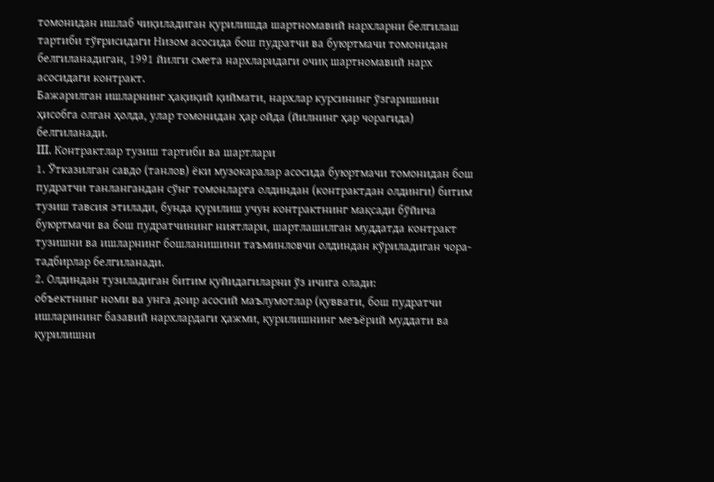томонидан ишлаб чиқиладиган қурилишда шартномавий нархларни белгилаш тартиби тўғрисидаги Низом асосида бош пудратчи ва буюртмачи томонидан белгиланадиган, 1991 йилги смета нархларидаги очиқ шартномавий нарх асосидаги контракт.
Бажарилган ишларнинг ҳақиқий қиймати, нархлар курсининг ўзгаришини ҳисобга олган ҳолда, улар томонидан ҳар ойда (йилнинг ҳар чорагида) белгиланади.
III. Контрактлар тузиш тартиби ва шартлари
1. Ўтказилган савдо (танлов) ёки музокаралар асосида буюртмачи томонидан бош пудратчи танлангандан сўнг томонларга олдиндан (контрактдан олдинги) битим тузиш тавсия этилади, бунда қурилиш учун контрактнинг мақсади бўйича буюртмачи ва бош пудратчининг ниятлари, шартлашилган муддатда контракт тузишни ва ишларнинг бошланишини таъминловчи олдиндан кўриладиган чора-тадбирлар белгиланади.
2. Олдиндан тузиладиган битим қуйидагиларни ўз ичига олади:
объектнинг номи ва унга доир асосий маълумотлар (қуввати, бош пудратчи ишларининг базавий нархлардаги ҳажми, қурилишнинг меъёрий муддати ва қурилишни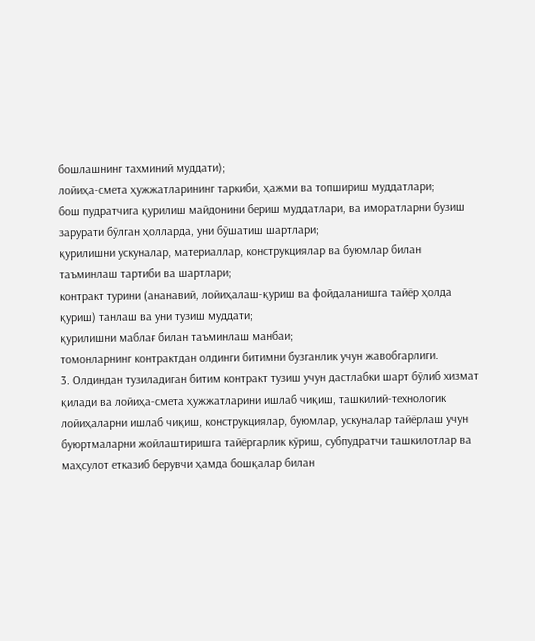бошлашнинг тахминий муддати);
лойиҳа-смета ҳужжатларининг таркиби, ҳажми ва топшириш муддатлари;
бош пудратчига қурилиш майдонини бериш муддатлари, ва иморатларни бузиш зарурати бўлган ҳолларда, уни бўшатиш шартлари;
қурилишни ускуналар, материаллар, конструкциялар ва буюмлар билан таъминлаш тартиби ва шартлари;
контракт турини (ананавий, лойиҳалаш-қуриш ва фойдаланишга тайёр ҳолда қуриш) танлаш ва уни тузиш муддати;
қурилишни мaблaғ билан таъминлаш манбаи;
томонларнинг контрактдан олдинги битимни бузганлик учун жавобгарлиги.
3. Олдиндан тузиладиган битим контракт тузиш учун дастлабки шарт бўлиб хизмат қилади ва лойиҳа-смета ҳужжатларини ишлаб чиқиш, ташкилий-технологик лойиҳаларни ишлаб чиқиш, конструкциялар, буюмлар, ускуналар тайёрлаш учун буюртмаларни жойлаштиришга тайёргарлик кўриш, субпудратчи ташкилотлар ва маҳсулот етказиб берувчи ҳамда бошқалар билан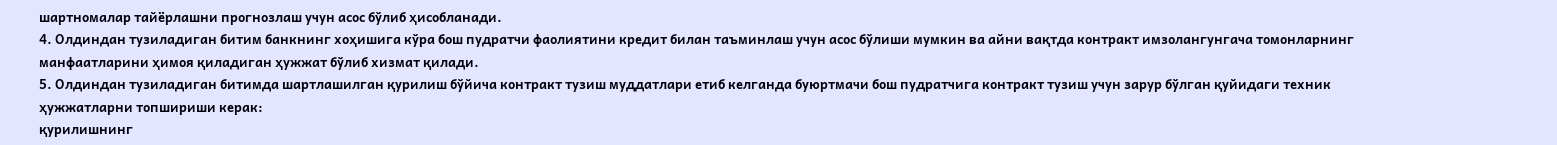шартномалар тайёрлашни прогнозлаш учун асос бўлиб ҳисобланади.
4. Олдиндан тузиладиган битим банкнинг хоҳишига кўра бош пудратчи фаолиятини кредит билан таъминлаш учун асос бўлиши мумкин ва айни вақтда контракт имзолангунгача томонларнинг манфаатларини ҳимоя қиладиган ҳужжат бўлиб хизмат қилади.
5. Олдиндан тузиладиган битимда шартлашилган қурилиш бўйича контракт тузиш муддатлари етиб келганда буюртмачи бош пудратчига контракт тузиш учун зарур бўлган қуйидаги техник ҳужжатларни топшириши керак:
қурилишнинг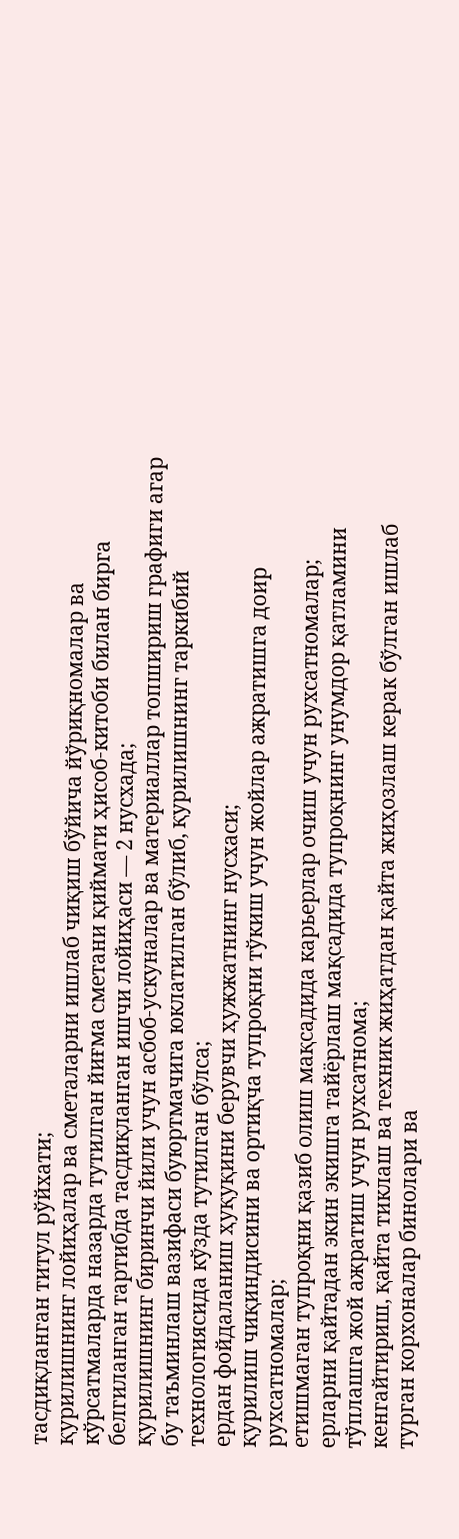тасдиқланган титул рўйхати;
қурилишнинг лойиҳалар ва сметаларни ишлаб чиқиш бўйича йўриқномалар ва кўрсатмаларда назарда тутилган йиғма сметани қиймати ҳисоб-китоби билан бирга белгиланган тартибда тасдиқланган ишчи лойиҳаси — 2 нусхада;
қурилишнинг биринчи йили учун асбоб-ускуналар ва материаллар топшириш графиги агар бу таъминлаш вазифаси буюртмачига юклатилган бўлиб, қурилишнинг таркибий технологиясида кўзда тутилган бўлса;
ердан фойдаланиш ҳуқуқини берувчи ҳужжатнинг нусхаси;
қурилиш чиқиндисини ва ортиқча тупроқни тўкиш учун жойлар ажратишга доир рухсатномалар;
етишмаган тупроқни қазиб олиш мақсадида карьерлар очиш учун рухсатномалар;
ерларни қайтадан экин экишга тайёрлаш мақсадида тупроқнинг унумдор қатламини тўплашга жой ажратиш учун рухсатнома;
кенгайтириш, қайта тиклаш ва техник жиҳатдан қайта жиҳозлаш керак бўлган ишлаб турган корхоналар бинолари ва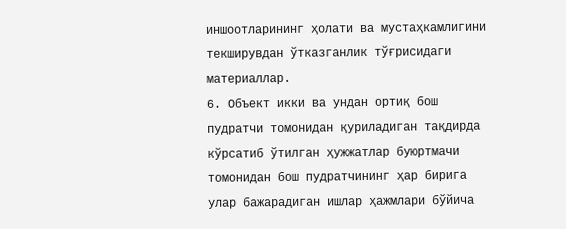иншоотларининг ҳолати ва мустаҳкамлигини текширувдан ўтказганлик тўғрисидаги материаллар.
6. Объект икки ва ундан ортиқ бош пудратчи томонидан қуриладиган тақдирда кўрсатиб ўтилган ҳужжатлар буюртмачи томонидан бош пудратчининг ҳар бирига улар бажарадиган ишлар ҳажмлари бўйича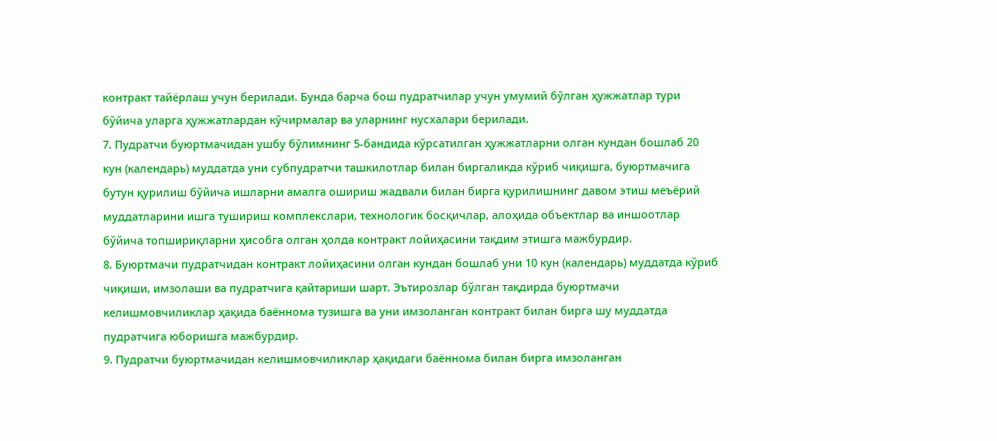контракт тайёрлаш учун берилади. Бунда барча бош пудратчилар учун умумий бўлган ҳужжатлар тури бўйича уларга ҳужжатлардан кўчирмалар ва уларнинг нусхалари берилади.
7. Пудратчи буюртмачидан ушбу бўлимнинг 5-бандида кўрсатилган ҳужжатларни олган кундан бошлаб 20 кун (календарь) муддатда уни субпудратчи ташкилотлар билан биргаликда кўриб чиқишга, буюртмачига бутун қурилиш бўйича ишларни амалга ошириш жадвали билан бирга қурилишнинг давом этиш меъёрий муддатларини ишга тушириш комплекслари, технологик босқичлар, алоҳида объектлар ва иншоотлар бўйича топшириқларни ҳисобга олган ҳолда контракт лойиҳасини тақдим этишга мажбурдир.
8. Буюртмачи пудратчидан контракт лойиҳасини олган кундан бошлаб уни 10 кун (календарь) муддатда кўриб чиқиши, имзолаши ва пудратчига қайтариши шарт. Эътирозлар бўлган тақдирда буюртмачи келишмовчиликлар ҳақида баённома тузишга ва уни имзоланган контракт билан бирга шу муддатда пудратчига юборишга мажбурдир.
9. Пудратчи буюртмачидан келишмовчиликлар ҳақидаги баённома билан бирга имзоланган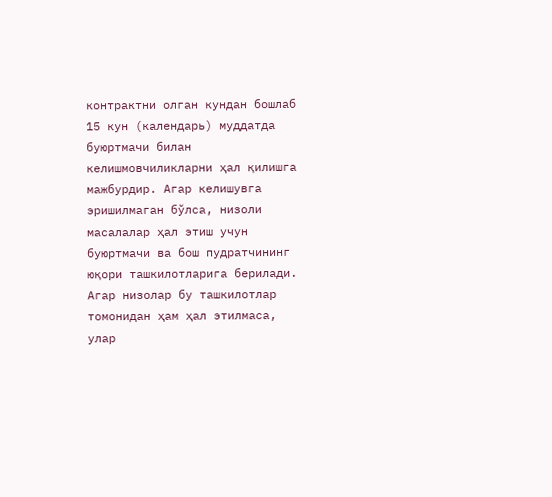контрактни олган кундан бошлаб 15 кун (календарь) муддатда буюртмачи билан келишмовчиликларни ҳал қилишга мажбурдир. Агар келишувга эришилмаган бўлса, низоли масалалар ҳал этиш учун буюртмачи ва бош пудратчининг юқори ташкилотларига берилади. Агар низолар бу ташкилотлар томонидан ҳам ҳал этилмаса, улар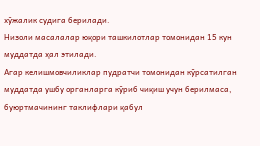хўжалик судига берилади.
Низоли масалалар юқори ташкилотлар томонидан 15 кун муддатда ҳал этилади.
Агар келишмовчиликлар пудратчи томонидан кўрсатилган муддатда ушбу органларга кўриб чиқиш учун берилмаса, буюртмачининг таклифлари қабул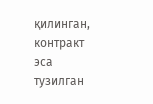қилинган, контракт эса тузилган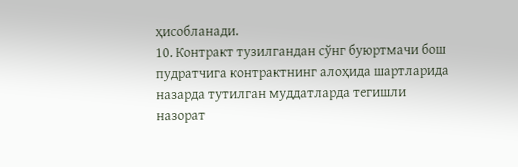ҳисобланади.
10. Контракт тузилгандан сўнг буюртмачи бош пудратчига контрактнинг алоҳида шартларида назарда тутилган муддатларда тегишли назорат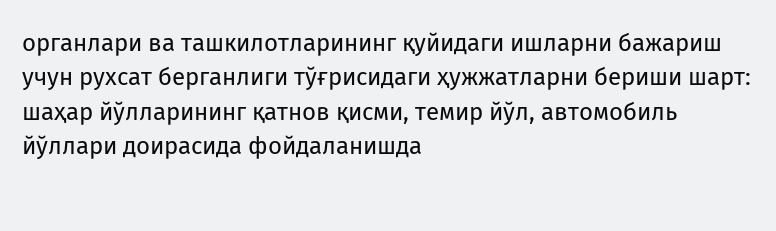органлари ва ташкилотларининг қуйидаги ишларни бажариш учун рухсат берганлиги тўғрисидаги ҳужжатларни бериши шарт:
шаҳар йўлларининг қатнов қисми, темир йўл, автомобиль йўллари доирасида фойдаланишда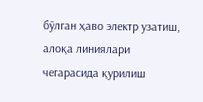бўлган ҳаво электр узатиш, алоқа линиялари чегарасида қурилиш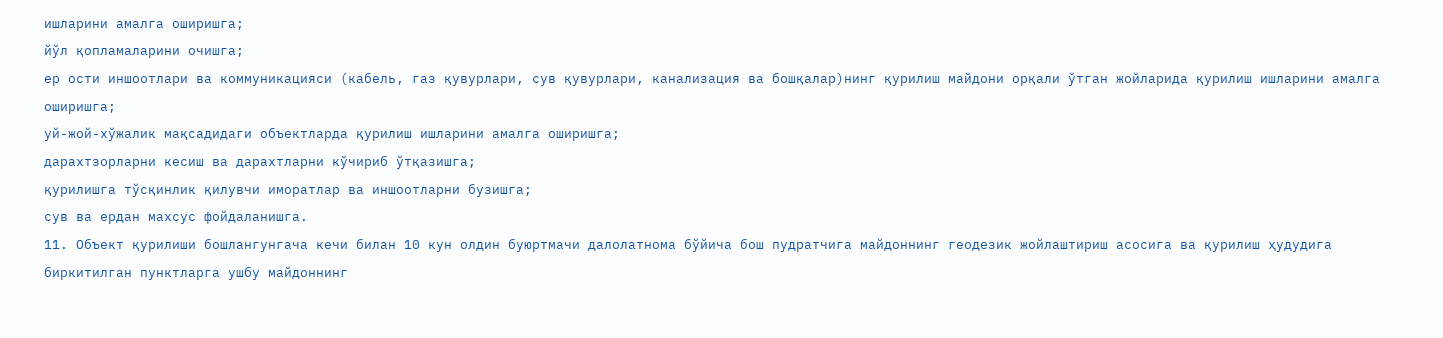ишларини амалга оширишга;
йўл қопламаларини очишга;
ер ости иншоотлари ва коммуникацияси (кабель, газ қувурлари, сув қувурлари, канализация ва бошқалар)нинг қурилиш майдони орқали ўтган жойларида қурилиш ишларини амалга оширишга;
уй-жой-хўжалик мақсадидаги объектларда қурилиш ишларини амалга оширишга;
дарахтзорларни кесиш ва дарахтларни кўчириб ўтқазишга;
қурилишга тўсқинлик қилувчи иморатлар ва иншоотларни бузишга;
сув ва ердан махсус фойдаланишга.
11. Объект қурилиши бошлангунгача кечи билан 10 кун олдин буюртмачи далолатнома бўйича бош пудратчига майдоннинг геодезик жойлаштириш асосига ва қурилиш ҳудудига биркитилган пунктларга ушбу майдоннинг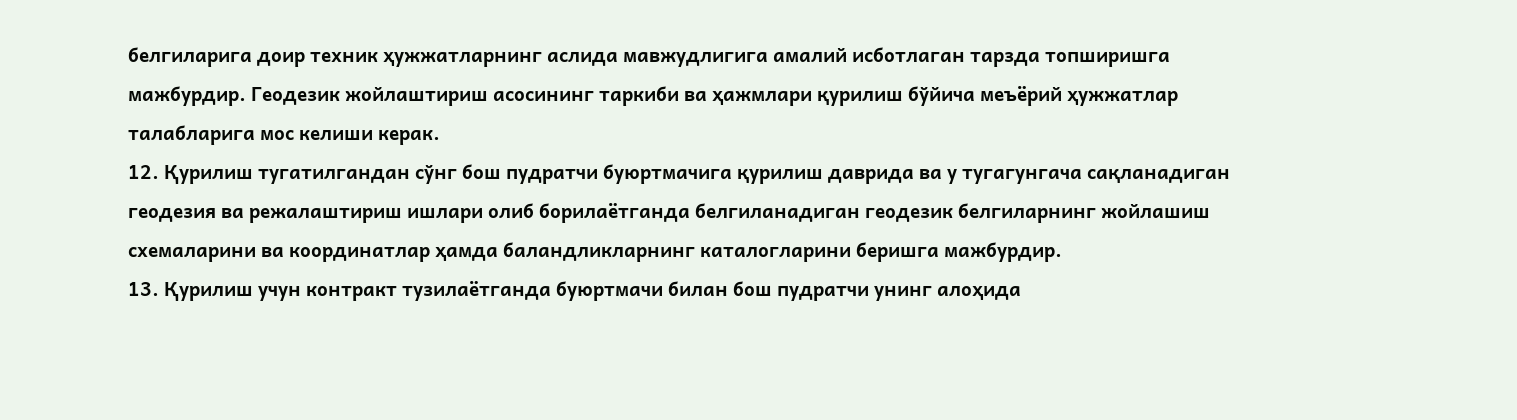белгиларига доир техник ҳужжатларнинг аслида мавжудлигига амалий исботлаган тарзда топширишга мажбурдир. Геодезик жойлаштириш асосининг таркиби ва ҳажмлари қурилиш бўйича меъёрий ҳужжатлар талабларига мос келиши керак.
12. Қурилиш тугатилгaндан сўнг бош пудратчи буюртмачига қурилиш даврида ва у тугагунгача сақланадиган геодезия ва режалаштириш ишлари олиб борилаётганда белгиланадиган геодезик белгиларнинг жойлашиш схемаларини ва координатлар ҳамда баландликларнинг каталогларини беришга мажбурдир.
13. Қурилиш учун контракт тузилаётганда буюртмачи билан бош пудратчи унинг алоҳида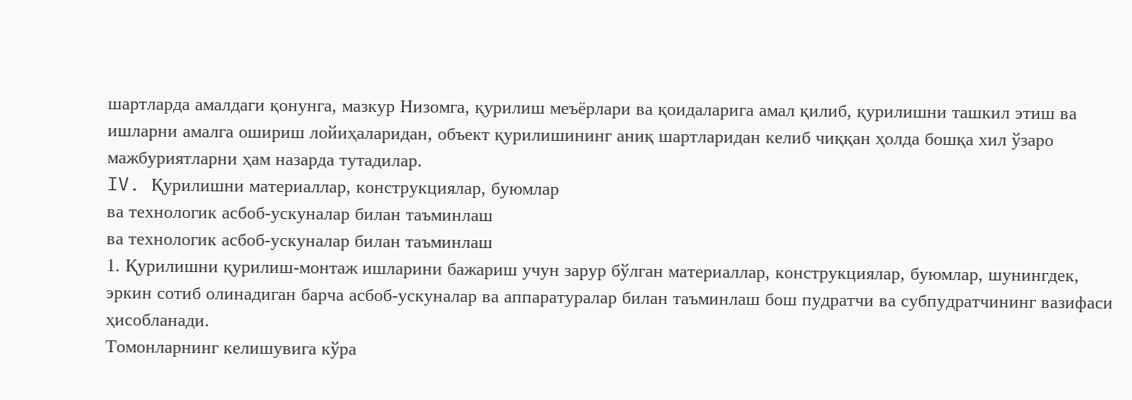шартларда амалдаги қонунга, мазкур Низомга, қурилиш меъёрлари ва қоидаларига амал қилиб, қурилишни ташкил этиш ва ишларни амалга ошириш лойиҳаларидан, объект қурилишининг аниқ шартларидан келиб чиққан ҳолда бошқа хил ўзаро мажбуриятларни ҳам назарда тутадилар.
IV. Қурилишни материаллар, конструкциялар, буюмлар
ва технологик асбоб-ускуналар билан таъминлаш
ва технологик асбоб-ускуналар билан таъминлаш
1. Қурилишни қурилиш-монтаж ишларини бажариш учун зарур бўлган материаллар, конструкциялар, буюмлар, шунингдек, эркин сотиб олинадиган барча асбоб-ускуналар ва аппаратуралар билан таъминлаш бош пудратчи ва субпудратчининг вазифаси ҳисобланади.
Томонларнинг келишувига кўра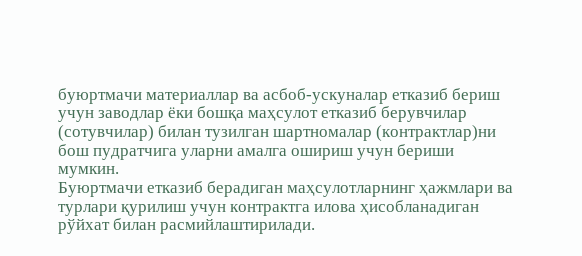буюртмачи материаллар ва асбоб-ускуналар етказиб бериш учун заводлар ёки бошқа маҳсулот етказиб берувчилар (сотувчилар) билан тузилган шартномалар (контрактлар)ни бош пудратчига уларни амалга ошириш учун бериши мумкин.
Буюртмачи етказиб берадиган маҳсулотларнинг ҳажмлари ва турлари қурилиш учун контрактга илова ҳисобланадиган рўйхат билан расмийлаштирилади.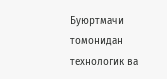Буюртмачи томонидан технологик ва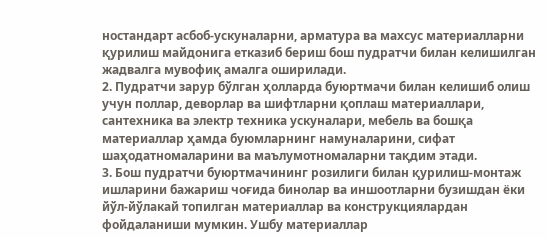ностандарт асбоб-ускуналарни, арматура ва махсус материалларни қурилиш майдонига етказиб бериш бош пудратчи билан келишилган жадвалга мувофиқ амалга оширилади.
2. Пудратчи зарур бўлган ҳолларда буюртмачи билан келишиб олиш учун поллар, деворлар ва шифтларни қоплаш материаллари, сантехника ва электр техника ускуналари, мебель ва бошқа материаллар ҳамда буюмларнинг намуналарини, сифат шаҳодатномаларини ва маълумотномаларни тақдим этади.
3. Бош пудратчи буюртмачининг розилиги билан қурилиш-монтаж ишларини бажариш чоғида бинолар ва иншоотларни бузишдан ёки йўл-йўлакай топилган материаллар ва конструкциялардан фойдаланиши мумкин. Ушбу материаллар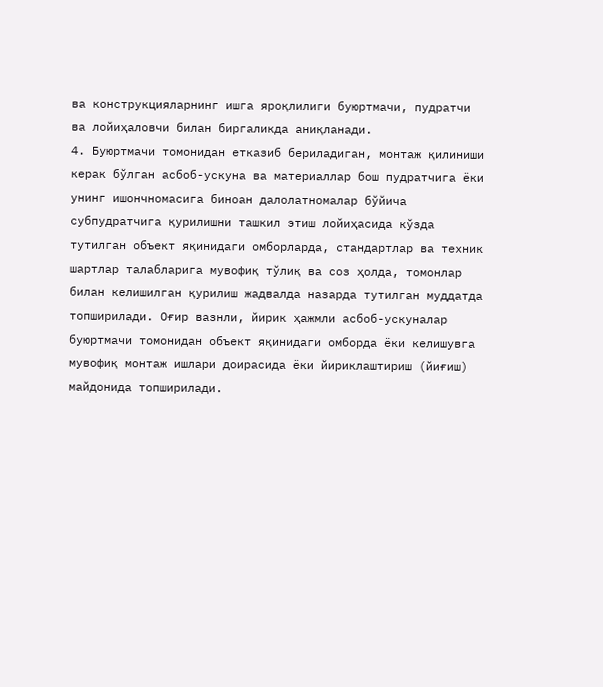ва конструкцияларнинг ишга яроқлилиги буюртмачи, пудратчи ва лойиҳаловчи билан биргаликда аниқланади.
4. Буюртмачи томонидан етказиб бериладиган, монтаж қилиниши керак бўлган асбоб-ускуна ва материаллар бош пудратчига ёки унинг ишончномасига биноан далолатномалар бўйича субпудратчига қурилишни ташкил этиш лойиҳасида кўзда тутилган объект яқинидаги омборларда, стандартлар ва техник шартлар талабларига мувофиқ тўлиқ ва соз ҳолда, томонлар билан келишилган қурилиш жадвалда назарда тутилган муддатда топширилади. Оғир вазнли, йирик ҳажмли асбоб-ускуналар буюртмачи томонидан объект яқинидаги омборда ёки келишувга мувофиқ монтаж ишлари доирасида ёки йириклаштириш (йиғиш) майдонида топширилади.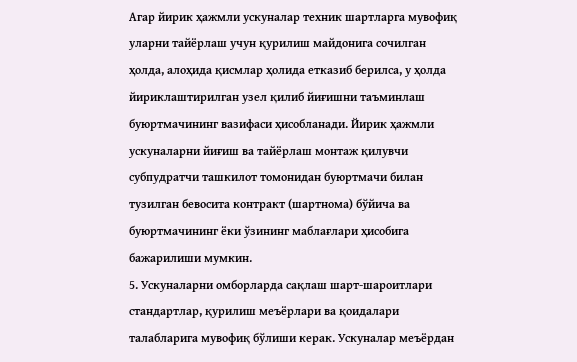Агар йирик ҳажмли ускуналар техник шартларга мувофиқ уларни тайёрлаш учун қурилиш майдонига сочилган ҳолда, алоҳида қисмлар ҳолида етказиб берилса, у ҳолда йириклаштирилган узел қилиб йиғишни таъминлаш буюртмачининг вазифаси ҳисобланади. Йирик ҳажмли ускуналарни йиғиш ва тайёрлаш монтаж қилувчи субпудратчи ташкилот томонидан буюртмачи билан тузилган бевосита контракт (шартнома) бўйича ва буюртмачининг ёки ўзининг маблағлари ҳисобига бажарилиши мумкин.
5. Ускуналарни омборларда сақлаш шарт-шароитлари стандартлар, қурилиш меъёрлари ва қоидалари талабларига мувофиқ бўлиши керак. Ускуналар меъёрдан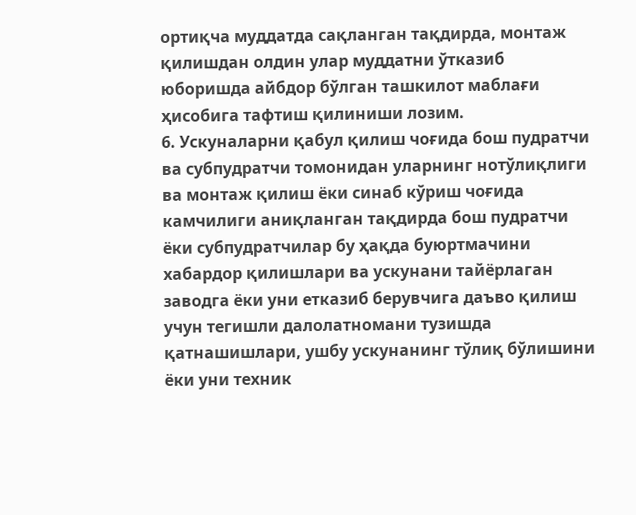ортиқча муддатда сақланган тақдирда, монтаж қилишдан олдин улар муддатни ўтказиб юборишда айбдор бўлган ташкилот мaблaғи ҳисобига тафтиш қилиниши лозим.
6. Ускуналарни қабул қилиш чoғидa бош пудратчи ва субпудратчи томонидан уларнинг нотўлиқлиги ва монтаж қилиш ёки синаб кўриш чоғида камчилиги аниқланган тақдирда бош пудратчи ёки субпудратчилар бу ҳақда буюртмачини хабардор қилишлари ва ускунани тайёрлаган заводга ёки уни етказиб берувчига даъво қилиш учун тегишли далолатномани тузишда қатнашишлари, ушбу ускунанинг тўлиқ бўлишини ёки уни техник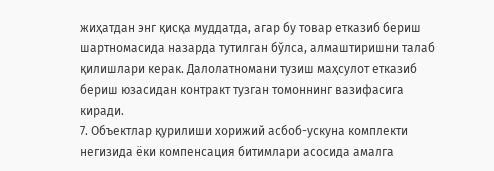жиҳатдан энг қисқа муддатда, агар бу товар етказиб бериш шартномасида назарда тутилган бўлса, алмаштиришни талаб қилишлари керак. Далолатномани тузиш маҳсулот етказиб бериш юзасидан контракт тузган томоннинг вазифасига киради.
7. Объектлар қурилиши хорижий асбоб-ускуна комплекти негизида ёки компенсация битимлари асосида амалга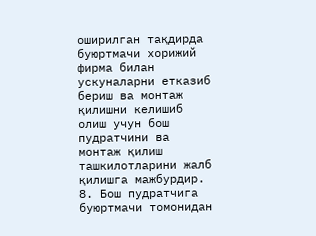оширилган тақдирда буюртмачи хорижий фирма билан ускуналарни етказиб бериш ва монтаж қилишни келишиб олиш учун бош пудратчини ва монтаж қилиш ташкилотларини жалб қилишга мажбурдир.
8. Бош пудратчига буюртмачи томонидан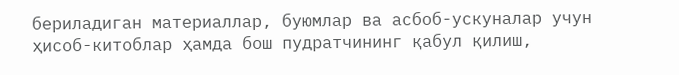бериладиган материаллар, буюмлар ва асбоб-ускуналар учун ҳисоб-китоблар ҳамда бош пудратчининг қабул қилиш,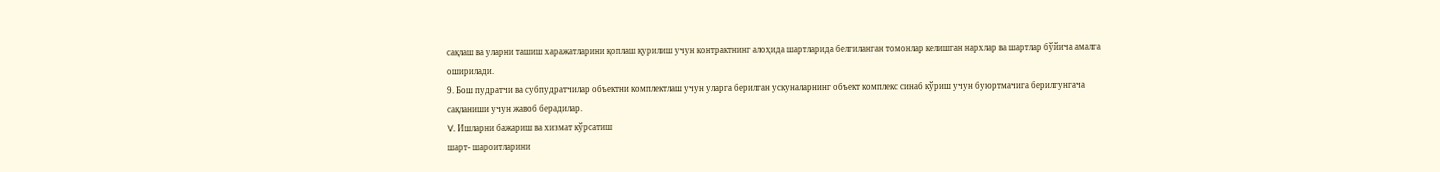сақлаш ва уларни ташиш харажатларини қоплаш қурилиш учун контрактнинг алоҳида шартларида белгиланган томонлар келишган нархлар ва шартлар бўйича амалга оширилади.
9. Бош пудратчи ва субпудратчилар объектни комплектлаш учун уларга берилган ускуналарнинг объект комплекс синаб кўриш учун буюртмачига берилгунгача сақланиши учун жавоб берадилар.
V. Ишларни бажариш ва хизмат кўрсатиш
шарт- шароитларини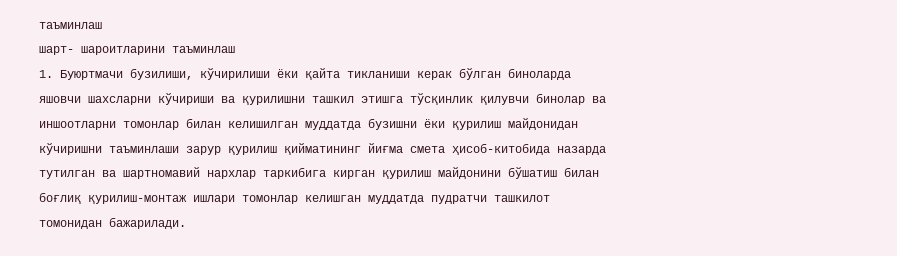таъминлаш
шарт- шароитларини таъминлаш
1. Буюртмачи бузилиши, кўчирилиши ёки қайта тикланиши керак бўлган биноларда яшовчи шахсларни кўчириши ва қурилишни ташкил этишга тўсқинлик қилувчи бинолар ва иншоотларни томонлар билан келишилган муддатда бузишни ёки қурилиш майдонидан кўчиришни таъминлаши зарур қурилиш қийматининг йиғма смета ҳисоб-китобида назарда тутилган ва шартномавий нархлар таркибига кирган қурилиш майдонини бўшатиш билан боғлиқ қурилиш-монтаж ишлари томонлар келишган муддатда пудратчи ташкилот томонидан бажарилади.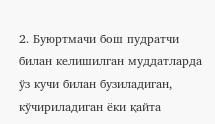2. Буюртмачи бош пудратчи билан келишилган муддатларда ўз кучи билан бузиладиган, кўчириладиган ёки қайта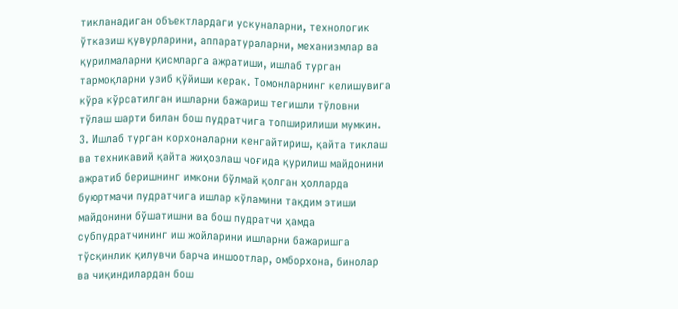тикланадиган объектлардаги ускуналарни, технологик ўтказиш қувурларини, аппаратураларни, механизмлар ва қурилмаларни қисмларга ажратиши, ишлаб турган тармоқларни узиб қўйиши керак. Томонларнинг келишувига кўра кўрсатилган ишларни бажариш тегишли тўловни тўлаш шарти билан бош пудратчига топширилиши мумкин.
3. Ишлаб турган корхоналарни кенгайтириш, қайта тиклаш ва техникавий қайта жиҳозлаш чоғида қурилиш майдонини ажратиб беришнинг имкони бўлмай қолган ҳолларда буюртмачи пудратчига ишлар кўламини тақдим этиши майдонини бўшатишни ва бош пудратчи ҳамда субпудратчининг иш жойларини ишларни бажаришга тўсқинлик қилувчи барча иншоотлар, омборхона, бинолар ва чиқиндилардан бош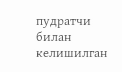пудратчи билан келишилган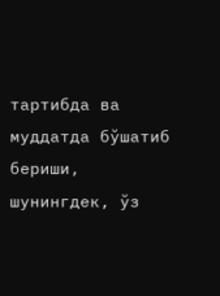тартибда ва муддатда бўшатиб бериши, шунингдек, ўз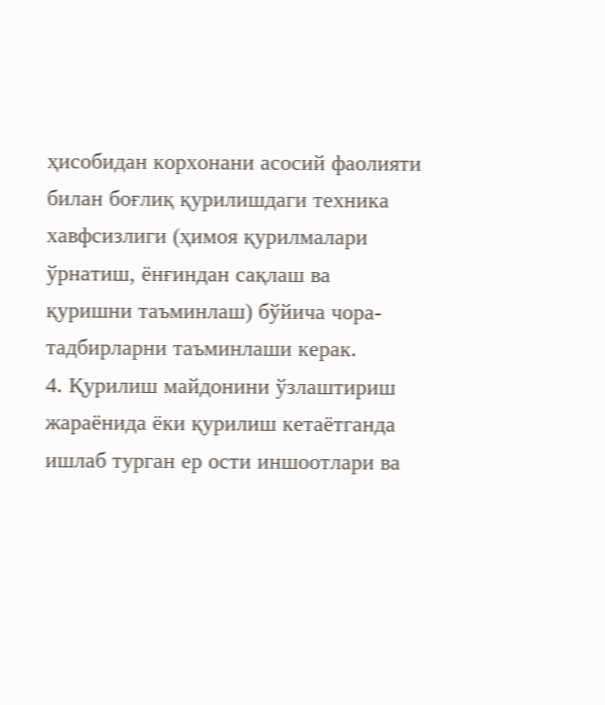ҳисобидан корхонани асосий фаолияти билан боғлиқ қурилишдаги техника хавфсизлиги (ҳимоя қypилмaлapи ўрнатиш, ёнғиндан сақлаш ва қуришни таъминлаш) бўйича чора-тадбирларни таъминлаши керак.
4. Қурилиш майдонини ўзлаштириш жараёнида ёки қурилиш кетаётганда ишлаб турган ер ости иншоотлари ва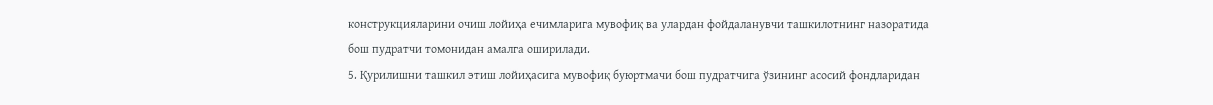конструкцияларини очиш лойиҳа ечимларига мувофиқ ва улардан фойдаланувчи ташкилотнинг назоратида бош пудратчи томонидан амалга оширилади.
5. Қурилишни ташкил этиш лойиҳасига мувофиқ буюртмачи бош пудратчига ўзининг асосий фондларидан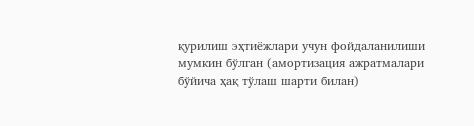қурилиш эҳтиёжлари учун фойдаланилиши мумкин бўлган (амортизация ажратмалари бўйича ҳақ тўлаш шарти билан)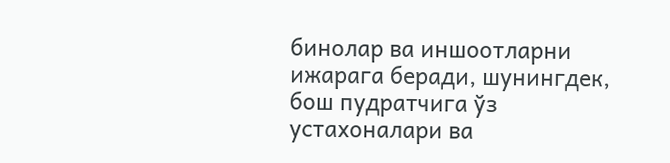бинолар ва иншоотларни ижарага беради, шунингдек, бош пудратчига ўз устахоналари ва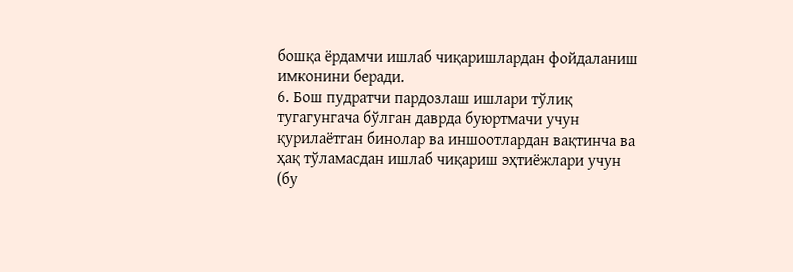бошқа ёрдамчи ишлаб чиқаришлардан фойдаланиш имконини беради.
6. Бош пудратчи пардозлаш ишлари тўлиқ тугагунгача бўлган даврда буюртмачи учун қурилаётган бинолар ва иншоотлардан вақтинча ва ҳақ тўламасдан ишлаб чиқариш эҳтиёжлари учун (бу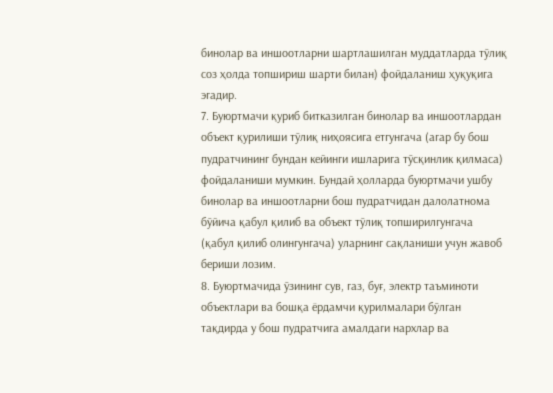бинолар ва иншоотларни шартлашилган муддатларда тўлиқ соз ҳолда топшириш шарти билан) фойдаланиш ҳуқуқига эгадир.
7. Буюртмачи қуриб битказилган бинолар ва иншоотлардан объект қурилиши тўлиқ ниҳоясига етгунгача (агар бу бош пудратчининг бундан кейинги ишларига тўсқинлик қилмаса) фойдаланиши мумкин. Бундай ҳолларда буюртмачи ушбу бинолар ва иншоотларни бош пудратчидан далолатнома бўйича қабул қилиб ва объект тўлиқ топширилгунгача (қабул қилиб олингунгача) уларнинг сақланиши учун жавоб бериши лозим.
8. Буюртмачида ўзининг сув, газ, бyғ, электр таъминоти объектлари ва бошқа ёрдамчи қурилмалари бўлган тақдирда у бош пудратчига амалдаги нархлар ва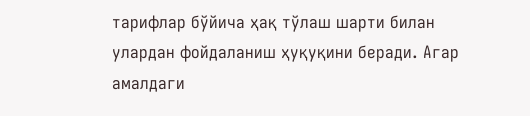тарифлар бўйича ҳақ тўлаш шарти билан улардан фойдаланиш ҳуқуқини беради. Агар амалдаги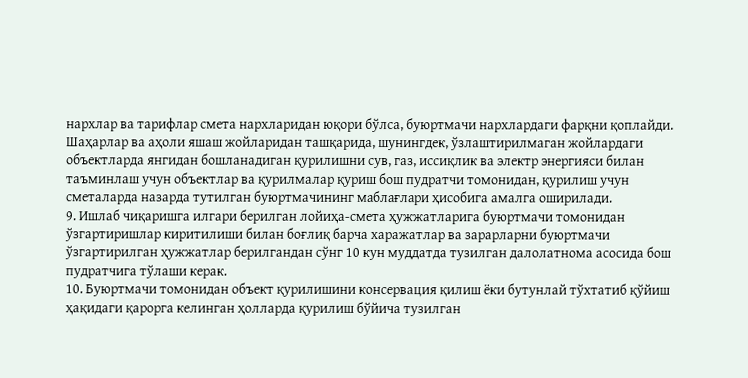нархлар ва тарифлар смета нархларидан юқори бўлса, буюртмачи нархлардаги фарқни қоплайди.
Шаҳарлар ва аҳоли яшаш жойларидан ташқарида, шунингдек, ўзлаштирилмаган жойлардаги объектларда янгидан бошланадиган қурилишни сув, газ, иссиқлик ва электр энергияси билан таъминлаш учун объектлар ва қурилмалар қуриш бош пудратчи томонидан, қурилиш учун сметаларда назарда тутилган буюртмачининг мaблaғлapи ҳисобига амалга оширилади.
9. Ишлаб чиқаришга илгари берилган лойиҳа-смета ҳужжатларига буюртмачи томонидан ўзгартиришлар киритилиши билан боғлиқ барча харажатлар ва зарарларни буюртмачи ўзгартирилган ҳужжатлар берилгандан сўнг 10 кун муддатда тузилган далолатнома асосида бош пудратчига тўлаши керак.
10. Буюртмачи томонидан объект қурилишини консервация қилиш ёки бутунлай тўхтатиб қўйиш ҳақидаги қарорга келинган ҳолларда қурилиш бўйича тузилган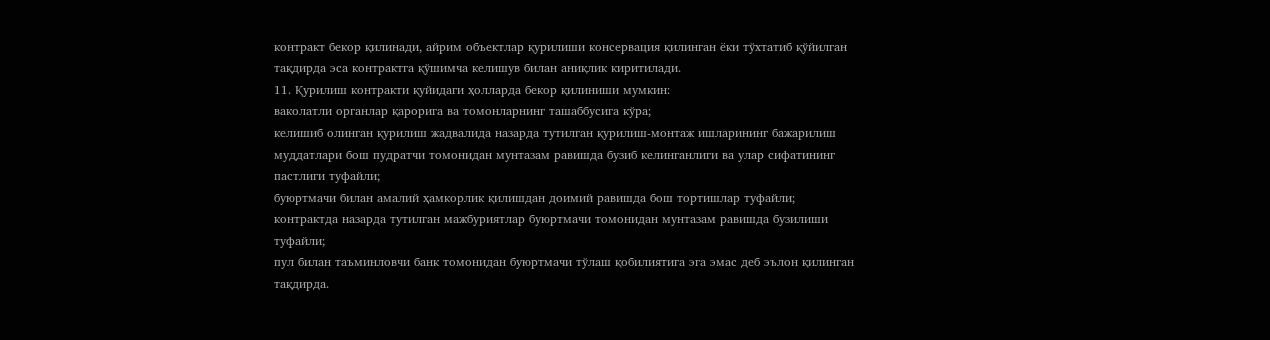контракт бекор қилинади, айрим объектлар қурилиши консервация қилинган ёки тўхтатиб қўйилган тақдирда эса контрактга қўшимча келишув билан аниқлик киритилади.
11. Қурилиш контракти қуйидаги ҳолларда бекор қилиниши мумкин:
ваколатли органлар қарорига ва томонларнинг ташаббусига кўра;
келишиб олинган қурилиш жадвалида назарда тутилган қурилиш-монтаж ишларининг бажарилиш муддатлари бош пудратчи томонидан мунтазам равишда бузиб келинганлиги ва улар сифатининг пастлиги туфайли;
буюртмачи билан амалий ҳамкорлик қилишдан доимий равишда бош тортишлар туфайли;
контрактда назарда тутилган мажбуриятлар буюртмачи томонидан мунтазам равишда бузилиши туфайли;
пул билан таъминловчи банк томонидан буюртмачи тўлаш қобилиятига эга эмас деб эълон қилинган тақдирда.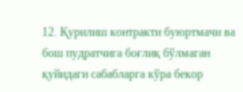12. Қурилиш контракти буюртмачи ва бош пудратчига бoғлиқ бўлмаган қуйидаги сабабларга кўра бекор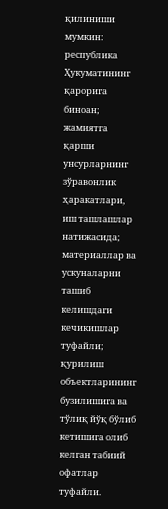қилиниши мумкин:
республика Ҳукуматининг қарорига биноан;
жамиятга қарши унсурларнинг зўравонлик ҳаракатлари, иш ташлашлар натижасида;
материаллар ва ускуналарни ташиб келишдаги кечикишлар туфайли;
қурилиш объектларининг бузилишига ва тўлиқ йўқ бўлиб кетишига олиб келган табиий офатлар туфайли.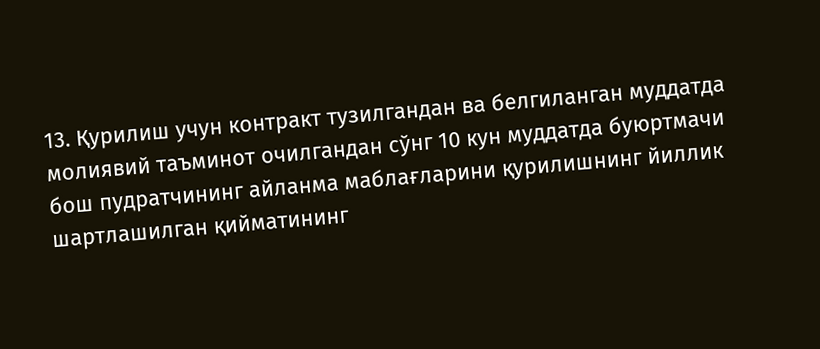13. Қурилиш учун контракт тузилгандан ва белгиланган муддатда молиявий таъминот очилгандан сўнг 10 кун муддатда буюртмачи бош пудратчининг айланма маблағларини қурилишнинг йиллик шартлашилган қийматининг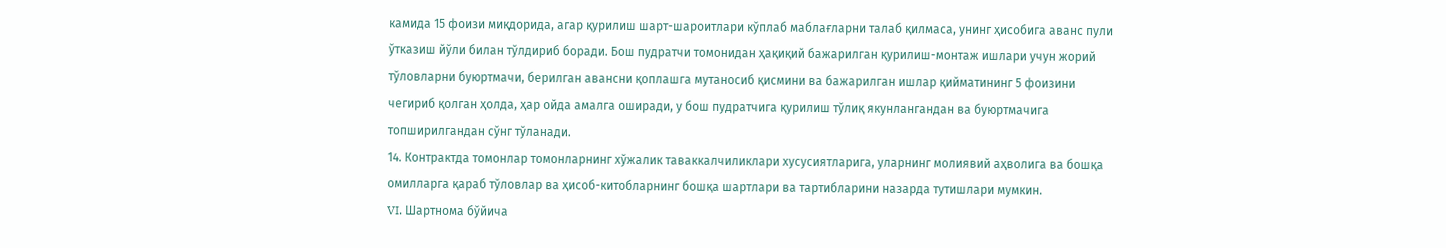камида 15 фоизи миқдорида, агар қурилиш шарт-шароитлари кўплаб мaблaғлapни талаб қилмаса, унинг ҳисобига аванс пули ўтказиш йўли билан тўлдириб боради. Бош пудратчи томонидан ҳақиқий бажарилган қурилиш-монтаж ишлари учун жорий тўловларни буюртмачи, берилган авансни қоплашга мутаносиб қисмини ва бажарилган ишлар қийматининг 5 фоизини чегириб қолган ҳолда, ҳар ойда амалга оширади, у бош пудратчига қурилиш тўлиқ якунлангандан ва буюртмачига топширилгандан сўнг тўланади.
14. Контрактда томонлар томонларнинг хўжалик таваккалчиликлари хусусиятларига, уларнинг молиявий аҳволига ва бошқа омилларга қараб тўловлар ва ҳисоб-китобларнинг бошқа шартлари ва тартибларини назарда тутишлари мумкин.
VI. Шартнома бўйича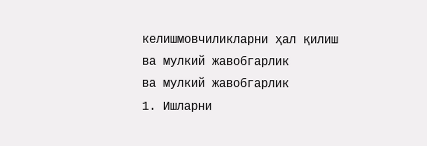келишмовчиликларни ҳал қилиш
ва мулкий жавобгарлик
ва мулкий жавобгарлик
1. Ишларни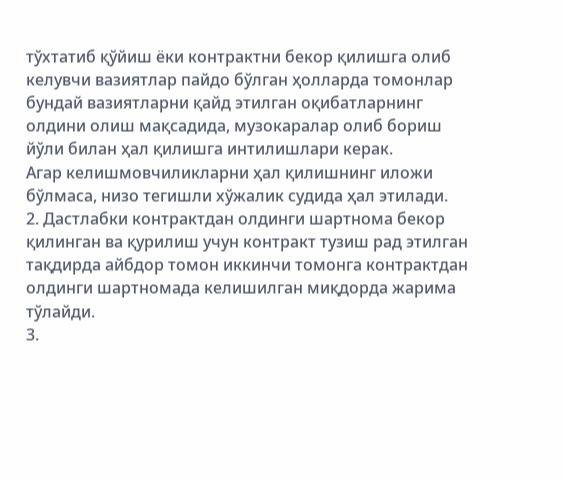тўхтатиб қўйиш ёки контрактни бекор қилишга олиб келувчи вазиятлар пайдо бўлган ҳолларда томонлар бундай вазиятларни қайд этилган оқибатларнинг олдини олиш мақсадида, музокаралар олиб бориш йўли билан ҳал қилишга интилишлари керак.
Агар келишмовчиликларни ҳал қилишнинг иложи бўлмаса, низо тегишли хўжалик судида ҳал этилади.
2. Дастлабки контрактдан олдинги шартнома бекор қилинган ва қурилиш учун контракт тузиш рад этилган тақдирда айбдор томон иккинчи томонга контрактдан олдинги шартномада келишилган миқдорда жарима тўлайди.
3.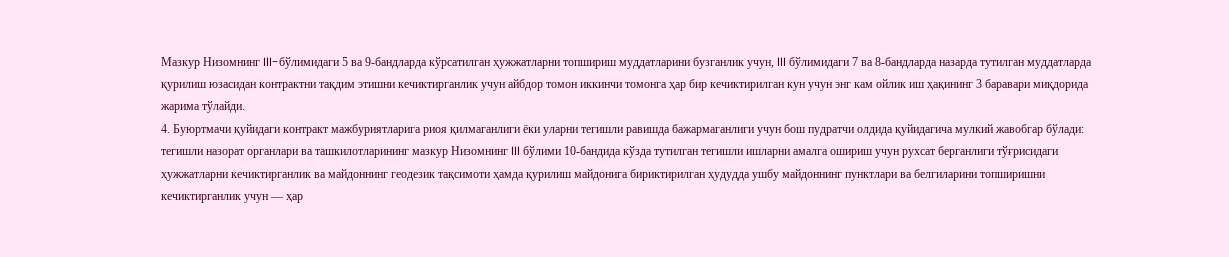Мазкур Низомнинг III-бўлимидаги 5 ва 9-бандларда кўрсатилган ҳужжатларни топшириш муддатларини бузганлик учун, III бўлимидаги 7 ва 8-бандларда назарда тутилган муддатларда қурилиш юзасидан контрактни тақдим этишни кечиктирганлик учун айбдор томон иккинчи томонга ҳар бир кечиктирилган кун учун энг кам ойлик иш ҳақининг 3 баравари миқдорида жарима тўлайди.
4. Буюртмачи қуйидаги контракт мажбуриятларига риоя қилмаганлиги ёки уларни тегишли равишда бажармаганлиги учун бош пудратчи олдида қуйидагича мулкий жавобгар бўлади:
тегишли назорат органлари ва ташкилотларининг мазкур Низомнинг III бўлими 10-бандида кўзда тутилган тегишли ишларни амалга ошириш учун рухсат берганлиги тўғрисидаги ҳужжатларни кечиктирганлик ва майдоннинг геодезик тақсимоти ҳамда қурилиш майдонига бириктирилган ҳудудда ушбу майдоннинг пунктлари ва белгиларини топширишни кечиктирганлик учун — ҳар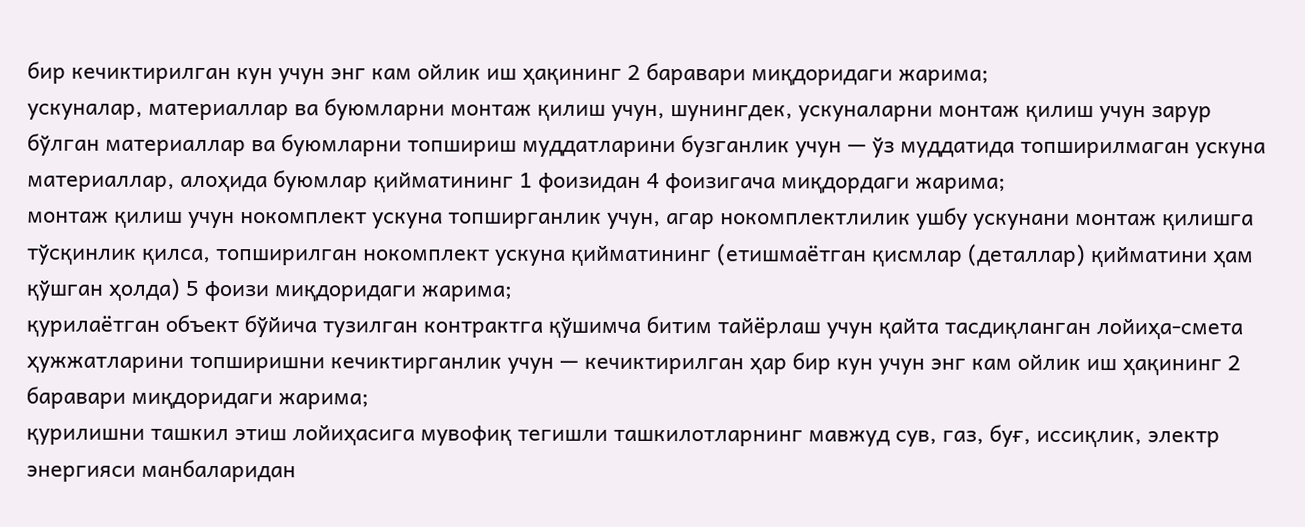бир кечиктирилган кун учун энг кам ойлик иш ҳақининг 2 баравари миқдоридаги жарима;
ускуналар, материаллар ва буюмларни монтаж қилиш учун, шунингдек, ускуналарни монтаж қилиш учун зарур бўлган материаллар ва буюмларни топшириш муддатларини бузганлик учун — ўз муддатида топширилмаган ускуна материаллар, алоҳида буюмлар қийматининг 1 фоизидан 4 фоизигача миқдордаги жарима;
монтаж қилиш учун нокомплект ускуна топширганлик учун, агар нокомплектлилик ушбу ускунани монтаж қилишга тўсқинлик қилса, топширилган нокомплект ускуна қийматининг (етишмаётган қисмлар (деталлар) қийматини ҳам қўшган ҳолда) 5 фоизи миқдоридаги жарима;
қурилаётган объект бўйича тузилган контрактга қўшимча битим тайёрлаш учун қайта тасдиқланган лойиҳа-смета ҳужжатларини топширишни кечиктирганлик учун — кечиктирилган ҳар бир кун учун энг кам ойлик иш ҳақининг 2 баравари миқдоридаги жарима;
қурилишни ташкил этиш лойиҳасига мувофиқ тегишли ташкилотларнинг мавжуд сув, газ, буғ, иссиқлик, электр энергияси манбаларидан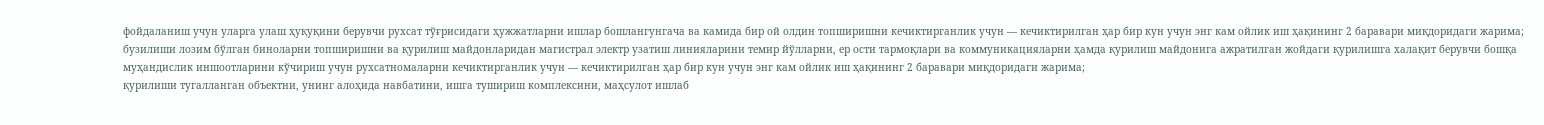фойдаланиш учун уларга улаш ҳуқуқини берувчи рухсат тўғрисидаги ҳужжатларни ишлар бошлангунгача ва камида бир ой олдин топширишни кечиктирганлик учун — кечиктирилган ҳар бир кун учун энг кам ойлик иш ҳақининг 2 баравари миқдоридаги жарима;
бузилиши лозим бўлган биноларни топширишни ва қурилиш майдонларидан магистрал электр узатиш линияларини темир йўлларни, ер ости тармоқлари ва коммуникацияларни ҳамда қурилиш майдонига ажратилган жойдаги қурилишга халақит берувчи бошқа муҳандислик иншоотларини кўчириш учун рухсатномаларни кечиктирганлик учун — кечиктирилган ҳар бир кун учун энг кам ойлик иш ҳақининг 2 баравари миқдоридаги жарима;
қурилиши тугалланган объектни, унинг алоҳида навбатини, ишга тушириш комплексини, маҳсулот ишлаб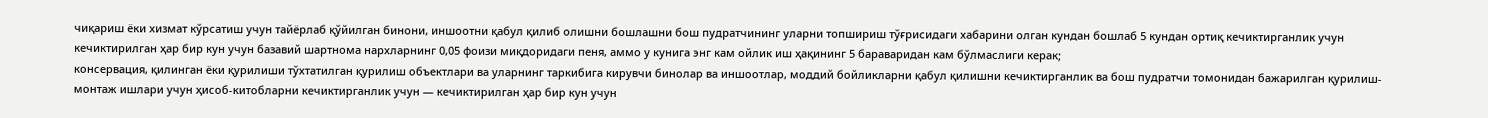чиқариш ёки хизмат кўрсатиш учун тайёрлаб қўйилган бинони, иншоотни қабул қилиб олишни бошлашни бош пудратчининг уларни топшириш тўғрисидаги хабарини олган кундан бошлаб 5 кундан ортиқ кечиктирганлик учун кечиктирилган ҳар бир кун учун базавий шартнома нархларнинг 0,05 фоизи миқдоридаги пеня, аммо у кунига энг кам ойлик иш ҳақининг 5 бараваридан кам бўлмаслиги керак;
консервация, қилинган ёки қурилиши тўхтатилган қурилиш объектлари ва уларнинг таркибига кирувчи бинолар ва иншоотлар, моддий бойликларни қабул қилишни кечиктирганлик ва бош пудратчи томонидан бажарилган қурилиш-монтаж ишлари учун ҳисоб-китобларни кечиктирганлик учун — кечиктирилган ҳар бир кун учун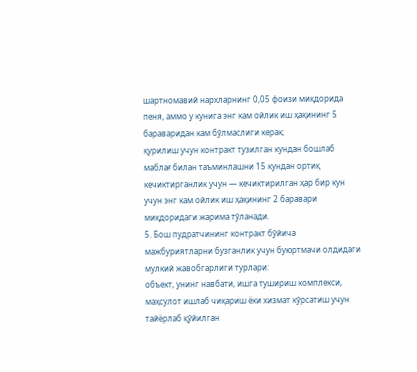шартномавий нархларнинг 0,05 фоизи миқдорида пеня, аммо у кунига энг кам ойлик иш ҳақининг 5 бараваридан кам бўлмаслиги керак;
қурилиш учун контракт тузилган кундан бошлаб маблағ билан таъминлашни 15 кундан ортиқ кечиктирганлик учун — кечиктирилган ҳар бир кун учун энг кам ойлик иш ҳақининг 2 баравари миқдоридаги жарима тўланади.
5. Бош пудратчининг контракт бўйича мажбуриятларни бузганлик учун буюртмачи олдидаги мулкий жавобгарлиги турлари:
объект, унинг навбати, ишга тушириш комплекси, маҳсулот ишлаб чиқариш ёки хизмат кўрсатиш учун тайёрлаб қўйилган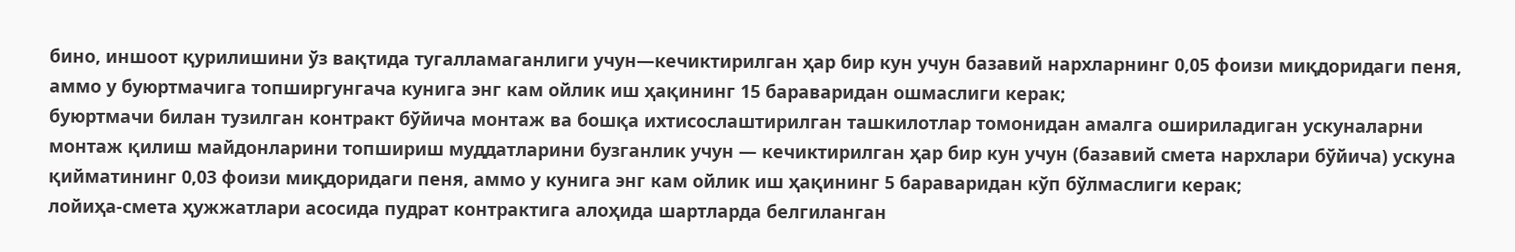бино, иншоот қурилишини ўз вақтида тугалламаганлиги учун—кечиктирилган ҳар бир кун учун базавий нархларнинг 0,05 фоизи миқдоридаги пеня, аммо у буюртмачига топширгунгача кунига энг кам ойлик иш ҳақининг 15 бараваридан ошмаслиги керак;
буюртмачи билан тузилган контракт бўйича монтаж ва бошқа ихтисослаштирилган ташкилотлар томонидан амалга ошириладиган ускуналарни монтаж қилиш майдонларини топшириш муддатларини бузганлик учун — кечиктирилган ҳар бир кун учун (базавий смета нархлари бўйича) ускуна қийматининг 0,03 фоизи миқдоридаги пеня, аммо у кунига энг кам ойлик иш ҳақининг 5 бараваридан кўп бўлмаслиги керак;
лойиҳа-смета ҳужжатлари асосида пудрат контрактига алоҳида шартларда белгиланган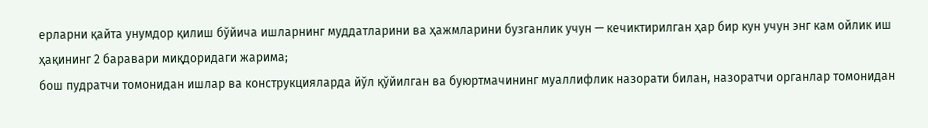ерларни қайта унумдор қилиш бўйича ишларнинг муддатларини ва ҳажмларини бузганлик учун — кечиктирилган ҳар бир кун учун энг кам ойлик иш ҳақининг 2 баравари миқдоридаги жарима;
бош пудратчи томонидан ишлар ва конструкцияларда йўл қўйилган ва буюртмачининг муаллифлик назорати билан, назоратчи органлар томонидан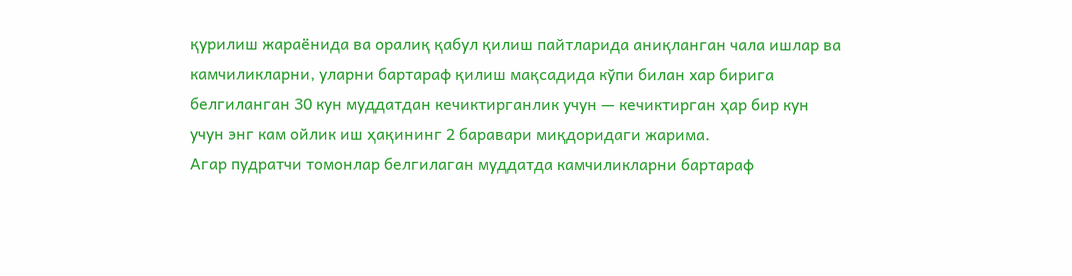қурилиш жараёнида ва оралиқ қабул қилиш пайтларида аниқланган чала ишлар ва камчиликларни, уларни бартараф қилиш мақсадида кўпи билан хар бирига белгиланган 30 кун муддатдан кечиктирганлик учун — кечиктирган ҳар бир кун учун энг кам ойлик иш ҳақининг 2 баравари миқдоридаги жарима.
Агар пудратчи томонлар белгилаган муддатда камчиликларни бартараф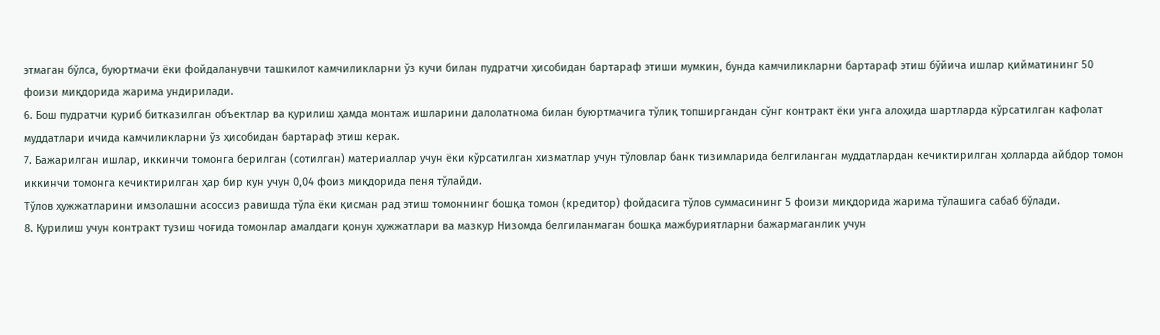этмаган бўлса, буюртмачи ёки фойдаланувчи ташкилот камчиликларни ўз кучи билан пудратчи ҳисобидан бартараф этиши мумкин, бунда камчиликларни бартараф этиш бўйича ишлар қийматининг 50 фоизи миқдорида жарима ундирилади.
6. Бош пудратчи қуриб битказилган объектлар ва қурилиш ҳамда монтаж ишларини далолатнома билан буюртмачига тўлиқ топширгандан сўнг контракт ёки унга алоҳида шартларда кўрсатилган кафолат муддатлари ичида камчиликларни ўз ҳисобидан бартараф этиш керак.
7. Бажарилган ишлар, иккинчи томонга берилган (сотилган) материаллар учун ёки кўрсатилган хизматлар учун тўловлар банк тизимларида белгиланган муддатлардан кечиктирилган ҳолларда айбдор томон иккинчи томонга кечиктирилган ҳар бир кун учун 0,04 фоиз миқдорида пеня тўлайди.
Тўлов ҳужжатларини имзолашни асоссиз равишда тўла ёки қисман рад этиш томоннинг бошқа томон (кредитор) фойдасига тўлов суммасининг 5 фоизи миқдорида жарима тўлашига сабаб бўлади.
8. Қурилиш учун контракт тузиш чоғида томонлар амалдаги қонун ҳужжатлари ва мазкур Низомда белгиланмаган бошқа мажбуриятларни бажармаганлик yчун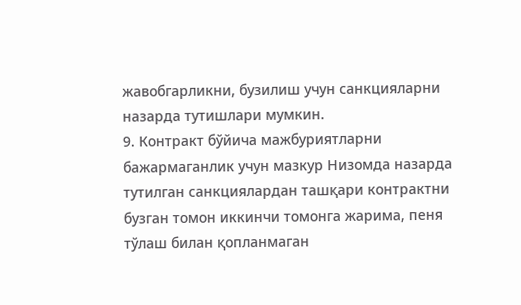жавобгарликни, бузилиш учун санкцияларни назарда тутишлари мумкин.
9. Контракт бўйича мажбуриятларни бажармаганлик учун мазкур Низомда назарда тутилган санкциялардан ташқари контрактни бузган томон иккинчи томонга жарима, пеня тўлаш билан қопланмаган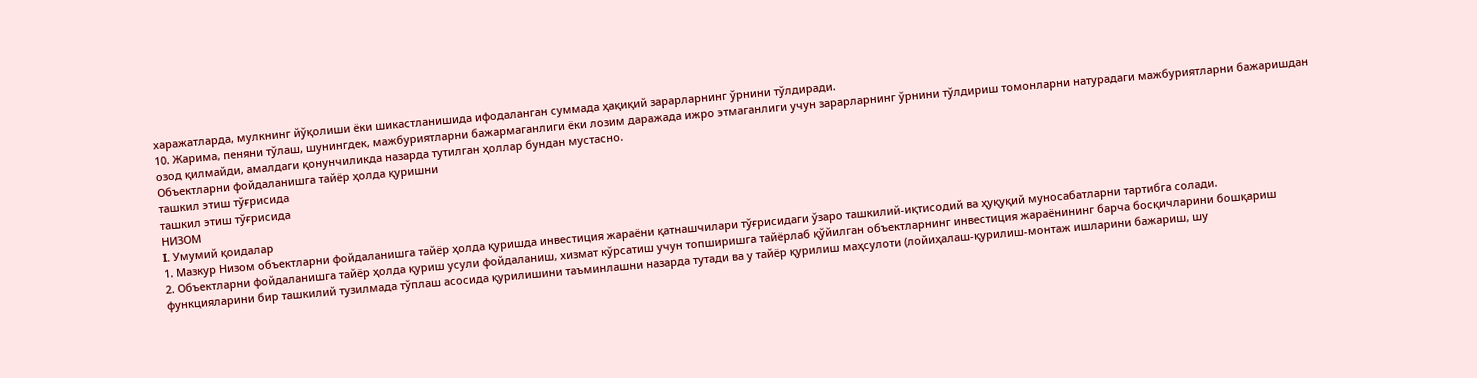харажатларда, мулкнинг йўқолиши ёки шикастланишида ифодаланган суммада ҳақиқий зарарларнинг ўрнини тўлдиради.
10. Жарима, пеняни тўлаш, шунингдек, мажбуриятларни бажармаганлиги ёки лозим даражада ижро этмаганлиги учун зарарларнинг ўрнини тўлдириш томонларни натурадаги мажбуриятларни бажаришдан озод қилмайди, амалдаги қонунчиликда назарда тутилган ҳоллар бундан мустасно.
Объектларни фойдаланишга тайёр ҳолда қуришни
ташкил этиш тўғрисида
ташкил этиш тўғрисида
НИЗОМ
I. Умумий қоидалар
1. Мазкур Низом объектларни фойдаланишга тайёр ҳолда қуришда инвестиция жараёни қатнашчилари тўғрисидаги ўзаро ташкилий-иқтисодий ва ҳуқуқий муносабатларни тартибга солади.
2. Объектларни фойдаланишга тайёр ҳолда қуриш усули фойдаланиш, хизмат кўрсатиш учун топширишга тайёрлаб қўйилган объектларнинг инвестиция жараёнининг барча босқичларини бошқариш функцияларини бир ташкилий тузилмада тўплаш асосида қурилишини таъминлашни назарда тутади ва у тайёр қурилиш маҳсулоти (лойиҳалаш-қурилиш-монтаж ишларини бажариш, шу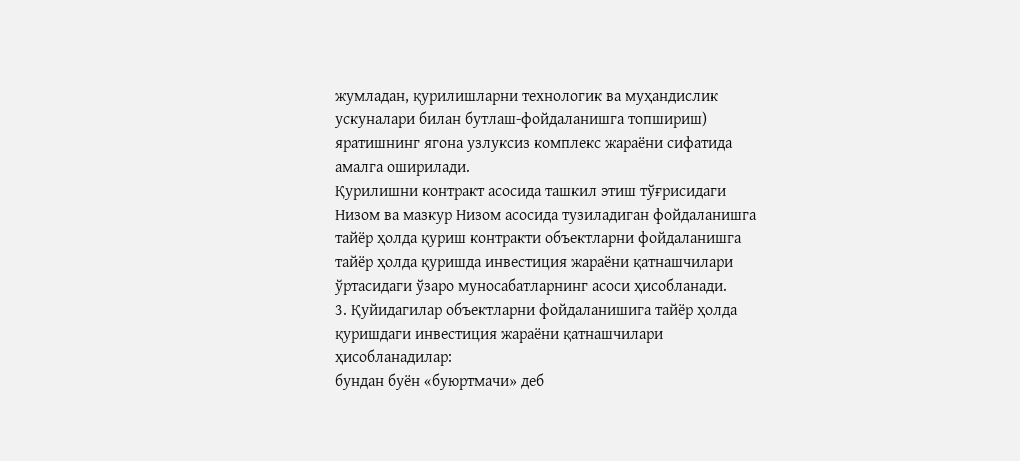жумладан, қурилишларни технологик ва муҳандислик ускуналари билан бутлаш-фойдаланишга топшириш) яратишнинг ягона узлуксиз комплекс жараёни сифатида амалга оширилади.
Қурилишни контракт асосида ташкил этиш тўғрисидаги Низом ва мазкур Низом асосида тузиладиган фойдаланишга тайёр ҳолда қуриш контракти объектларни фойдаланишга тайёр ҳолда қуришда инвестиция жараёни қатнашчилари ўртасидаги ўзаро муносабатларнинг асоси ҳисобланади.
3. Қуйидагилар объектларни фойдаланишига тайёр ҳолда қуришдаги инвестиция жараёни қатнашчилари ҳисобланадилар:
бундан буён «буюртмачи» деб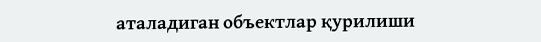аталадиган объектлар қурилиши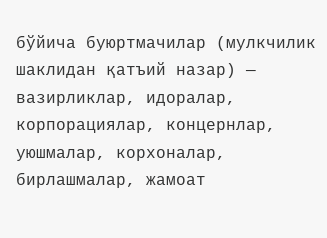бўйича буюртмачилар (мулкчилик шаклидан қатъий назар) — вазирликлар, идоралар, корпорациялар, концернлар, уюшмалар, корхоналар, бирлашмалар, жамоат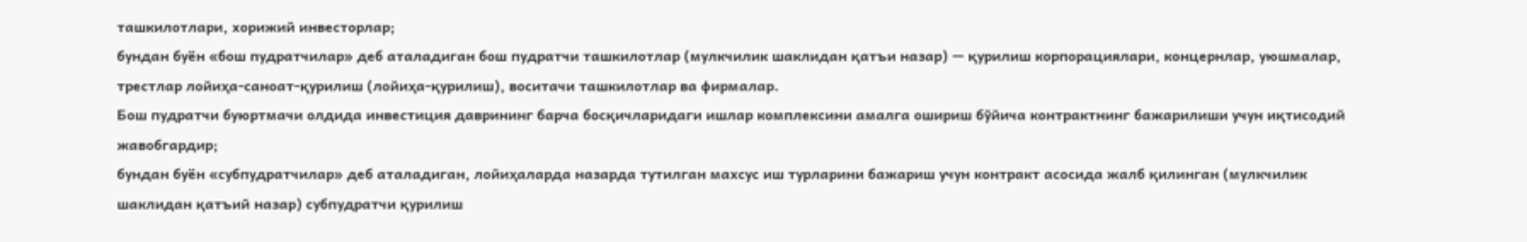ташкилотлари, хорижий инвесторлар;
бундан буён «бош пудратчилар» деб аталадиган бош пудратчи ташкилотлар (мулкчилик шаклидан қатъи назар) — қурилиш корпорациялари, концернлар, уюшмалар, трестлар лойиҳа-саноат-қурилиш (лойиҳа-қурилиш), воситачи ташкилотлар ва фирмалар.
Бош пудратчи буюртмачи олдида инвестиция даврининг барча босқичларидаги ишлар комплексини амалга ошириш бўйича контрактнинг бажарилиши учун иқтисодий жавобгардир;
бундан буён «субпудратчилар» деб аталадиган, лойиҳаларда назарда тутилган махсус иш турларини бажариш учун контракт асосида жалб қилинган (мулкчилик шаклидан қатъий назар) субпудратчи қурилиш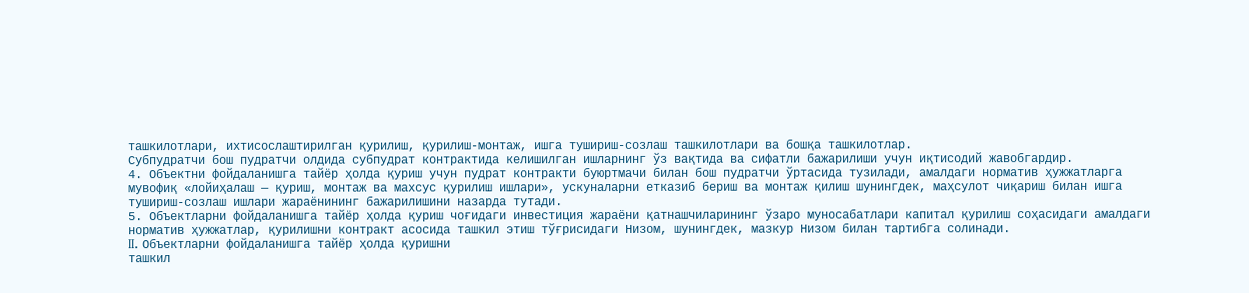ташкилотлари, ихтисослаштирилган қурилиш, қурилиш-монтаж, ишга тушириш-созлаш ташкилотлари ва бошқа ташкилотлар.
Субпудратчи бош пудратчи олдида субпудрат контрактида келишилган ишларнинг ўз вақтида ва сифатли бажарилиши учун иқтисодий жавобгардир.
4. Объектни фойдаланишга тайёр ҳолда қуриш учун пудрат контракти буюртмачи билан бош пудратчи ўртасида тузилади, амалдаги норматив ҳужжатларга мувофиқ «лойиҳалаш — қуриш, монтаж ва махсус қурилиш ишлари», ускуналарни етказиб бериш ва монтаж қилиш шунингдек, маҳсулот чиқариш билан ишга тушириш-созлаш ишлари жараёнининг бажарилишини назарда тутади.
5. Объектларни фойдаланишга тайёр ҳолда қуриш чoғидaги инвестиция жараёни қатнашчиларининг ўзаро муносабатлари капитал қурилиш соҳасидаги амалдаги норматив ҳужжатлар, қурилишни контракт асосида ташкил этиш тўғрисидаги Низом, шунингдек, мазкур Низом билан тартибга солинади.
II. Объектларни фойдаланишга тайёр ҳолда қуришни
ташкил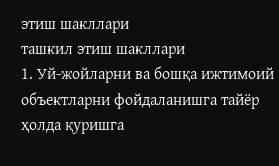этиш шакллари
ташкил этиш шакллари
1. Уй-жойларни ва бошқа ижтимоий объектларни фойдаланишга тайёр ҳолда қуришга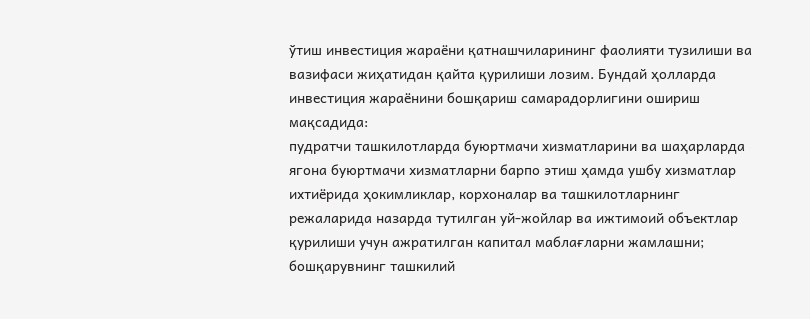ўтиш инвестиция жараёни қатнашчиларининг фаолияти тузилиши ва вазифаси жиҳатидан қайта қурилиши лозим. Бундай ҳолларда инвестиция жараёнини бошқариш самарадорлигини ошириш мақсадида:
пудратчи ташкилотларда буюртмачи хизматларини ва шаҳарларда ягона буюртмачи хизматларни барпо этиш ҳамда ушбу хизматлар ихтиёрида ҳокимликлар, корхоналар ва ташкилотларнинг режаларида назарда тутилган уй-жойлар ва ижтимоий объектлар қурилиши учун ажратилган капитал мaблaғлapни жамлашни;
бошқарувнинг ташкилий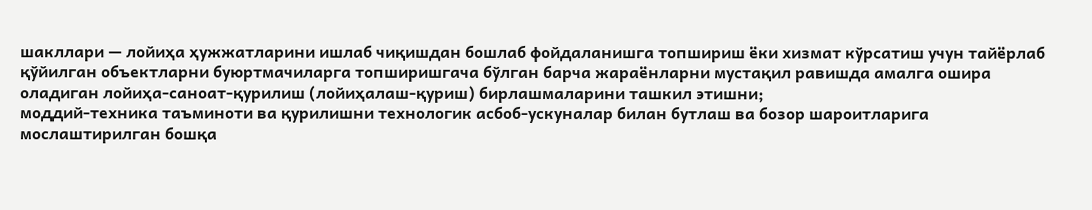шакллари — лойиҳа ҳужжатларини ишлаб чиқишдан бошлаб фойдаланишга топшириш ёки хизмат кўрсатиш учун тайёрлаб қўйилган объектларни буюртмачиларга топширишгача бўлган барча жараёнларни мустақил равишда амалга ошира оладиган лойиҳа-саноат-қурилиш (лойиҳалаш-қуриш) бирлашмаларини ташкил этишни;
моддий-техника таъминоти ва қурилишни технологик асбоб-ускуналар билан бутлаш ва бозор шароитларига мослаштирилган бошқа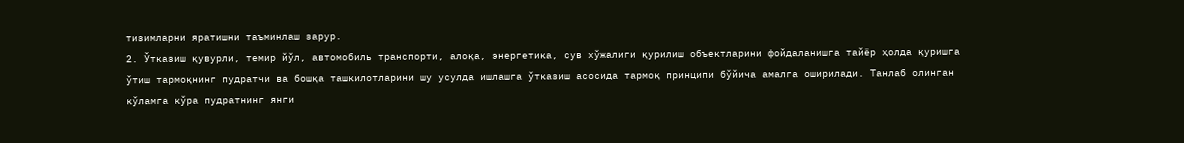тизимларни яратишни таъминлаш зарур.
2. Ўтказиш қувурли, темир йўл, автомобиль транспорти, алоқа, энергетика, сув хўжалиги қурилиш объектларини фойдаланишга тайёр ҳолда қуришга ўтиш тармоқнинг пудратчи ва бошқа ташкилотларини шу усулда ишлашга ўтказиш асосида тармоқ принципи бўйича амалга оширилади. Танлаб олинган кўламга кўра пудратнинг янги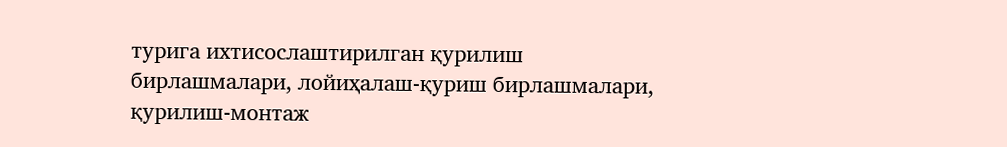турига ихтисослаштирилган қурилиш бирлашмалари, лойиҳалаш-қуриш бирлашмалари, қурилиш-монтаж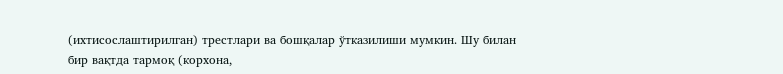(ихтисослаштирилган) трестлари ва бошқалар ўтказилиши мумкин. Шу билан бир вақтда тармоқ (корхона,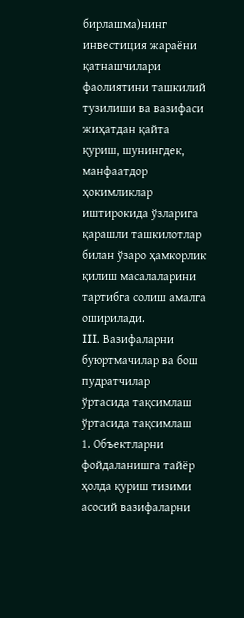бирлашма)нинг инвестиция жараёни қатнашчилари фаолиятини ташкилий тузилиши ва вазифаси жиҳатдан қайта қуриш, шунингдек, манфаатдор ҳокимликлар иштирокида ўзларига қарашли ташкилотлар билан ўзаро ҳамкорлик қилиш масалаларини тартибга солиш амалга оширилади.
III. Вазифаларни буюртмачилар ва бош пудратчилар
ўртасида тақсимлаш
ўртасида тақсимлаш
1. Объектларни фойдаланишга тайёр ҳолда қуриш тизими асосий вазифаларни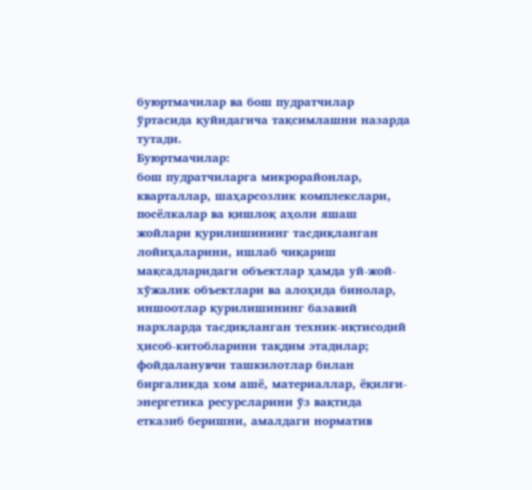буюртмачилар ва бош пудратчилар ўртасида қуйидагича тақсимлашни назарда тутади.
Буюртмачилар:
бош пудратчиларга микрорайонлар, кварталлар, шаҳарсозлик комплекслари, посёлкалар ва қишлоқ аҳоли яшаш жойлари қурилишининг тасдиқланган лойиҳаларини, ишлаб чиқариш мақсадларидаги объектлар ҳамда уй-жой-хўжалик объектлари ва алоҳида бинолар, иншоотлар қурилишининг базавий нархларда тасдиқланган техник-иқтисодий ҳисоб-китобларини тақдим этадилар;
фойдаланувчи ташкилотлар билан биргаликда хом ашё, материаллар, ёқилғи-энергетика ресурсларини ўз вақтида етказиб беришни, амалдаги норматив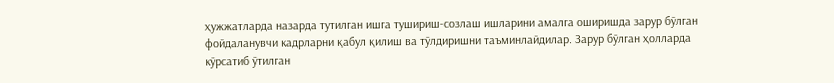ҳужжатларда назарда тутилган ишга тушириш-созлаш ишларини амалга оширишда зарур бўлган фойдаланувчи кадрларни қабул қилиш ва тўлдиришни таъминлайдилар. Зарур бўлган ҳолларда кўрсатиб ўтилган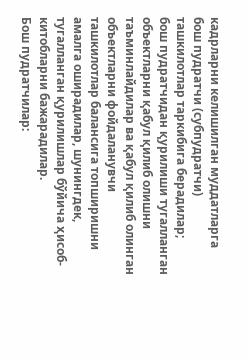кадрларни келишилган муддатларга бош пудратчи (субпудратчи) ташкилотлар таркибига берадилар;
бош пудратчидан қурилиши тугалланган объектларни қабул қилиб олишни таъминлайдилар ва қабул қилиб олинган объектларни фойдаланувчи ташкилотлар балансига топширишни амалга оширадилар, шунингдек, тугалланган қурилишлар бўйича ҳисоб-китобларни бажарадилар.
Бош пудратчилар: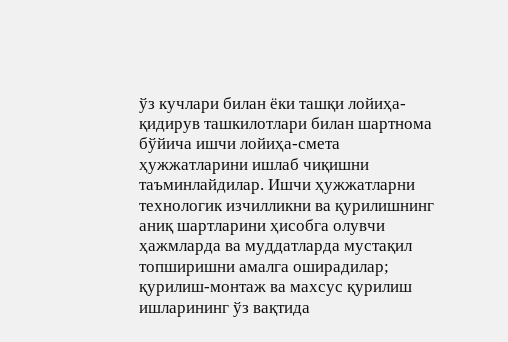ўз кучлари билан ёки ташқи лойиҳа-қидирув ташкилотлари билан шартнома бўйича ишчи лойиҳа-смета ҳужжатларини ишлаб чиқишни таъминлайдилар. Ишчи ҳужжатларни технологик изчилликни вa қурилишнинг аниқ шартларини ҳисобга олувчи ҳажмларда ва муддатларда мустақил топширишни амалга оширадилар;
қурилиш-монтаж ва махсус қурилиш ишларининг ўз вақтида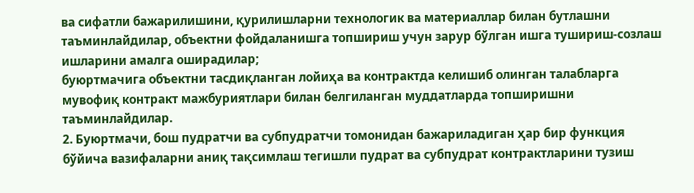ва сифатли бажарилишини, қурилишларни технологик ва материаллар билан бутлашни таъминлайдилар, объектни фойдаланишга топшириш учун зарур бўлган ишга тушириш-созлаш ишларини амалга оширадилар;
буюртмачига объектни тасдиқланган лойиҳа ва контрактда келишиб олинган талабларга мувофиқ контракт мажбуриятлари билан белгиланган муддатларда топширишни таъминлайдилар.
2. Буюртмачи, бош пудратчи ва субпудратчи томонидан бажариладиган ҳар бир функция бўйича вазифаларни аниқ тақсимлаш тегишли пудрат ва субпудрат контрактларини тузиш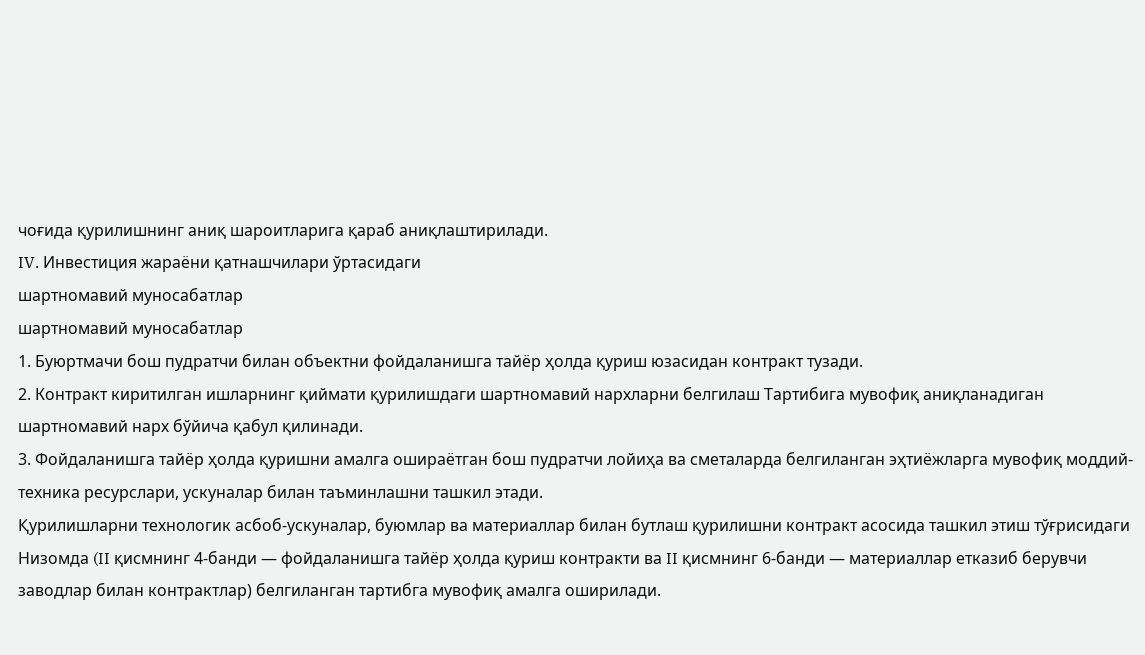чоғида қурилишнинг аниқ шароитларига қараб аниқлаштирилади.
IV. Инвестиция жараёни қатнашчилари ўртасидаги
шартномавий муносабатлар
шартномавий муносабатлар
1. Буюртмачи бош пудратчи билан объектни фойдаланишга тайёр ҳолда қуриш юзасидан контракт тузади.
2. Контракт киритилган ишларнинг қиймати қурилишдаги шартномавий нархларни белгилаш Тартибига мувофиқ аниқланадиган шартномавий нарх бўйича қабул қилинади.
3. Фойдаланишга тайёр ҳолда қуришни амалга ошираётган бош пудратчи лойиҳа ва сметаларда белгиланган эҳтиёжларга мувофиқ моддий-техника ресурслари, ускуналар билан таъминлашни ташкил этади.
Қурилишларни технологик асбоб-ускуналар, буюмлар ва материаллар билан бутлаш қурилишни контракт асосида ташкил этиш тўғрисидаги Низомда (II қисмнинг 4-банди — фойдаланишга тайёр ҳолда қуриш контракти ва II қисмнинг 6-банди — материаллар етказиб берувчи заводлар билан контрактлар) белгиланган тартибга мувофиқ амалга оширилади.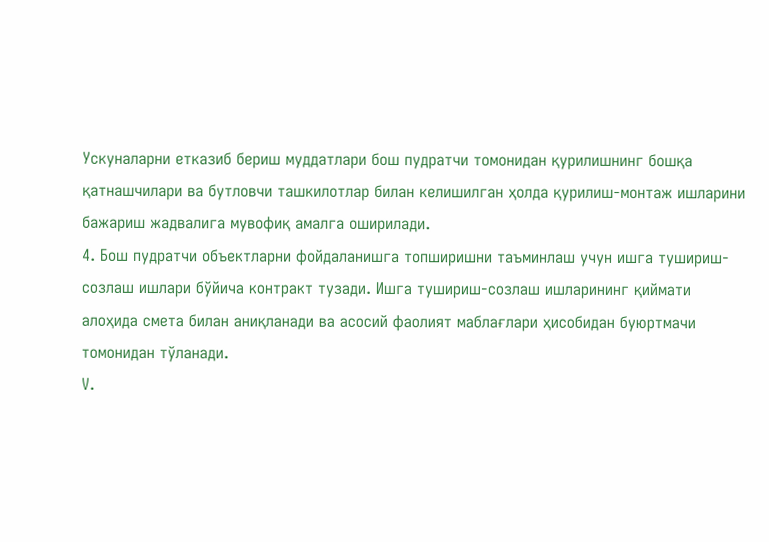Ускуналарни етказиб бериш муддатлари бош пудратчи томонидан қурилишнинг бошқа қатнашчилари ва бутловчи ташкилотлар билан келишилган ҳолда қурилиш-монтаж ишларини бажариш жадвалига мувофиқ амалга оширилади.
4. Бош пудратчи объектларни фойдаланишга топширишни таъминлаш учун ишга тушириш-созлаш ишлари бўйича контракт тузади. Ишга тушириш-созлаш ишларининг қиймати алоҳида смета билан аниқланади ва асосий фаолият маблағлари ҳисобидан буюртмачи томонидан тўланади.
V.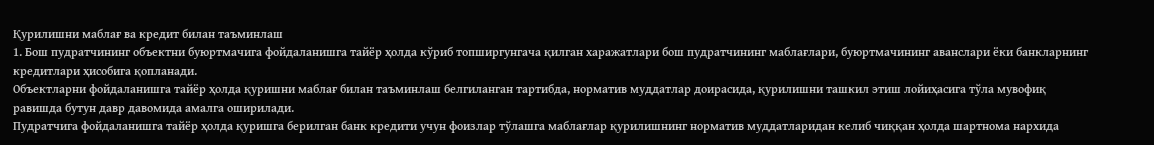Қурилишни маблағ ва кредит билан таъминлаш
1. Бош пудратчининг объектни буюртмачига фойдаланишга тайёр ҳолда кўриб топширгунгача қилган харажатлари бош пудратчининг маблағлари, буюртмачининг аванслари ёки банкларнинг кредитлари ҳисобига қопланади.
Объектларни фойдаланишга тайёр ҳолда қуришни мaблaғ билан таъминлаш белгиланган тартибда, норматив муддатлар доирасида, қурилишни ташкил этиш лойиҳасига тўла мувофиқ равишда бутун давр давомида амалга оширилади.
Пудратчига фойдаланишга тайёр ҳолда қуришга берилган банк кредити учун фоизлар тўлашга маблағлар қурилишнинг норматив муддатларидан келиб чиққан ҳолда шартнома нархида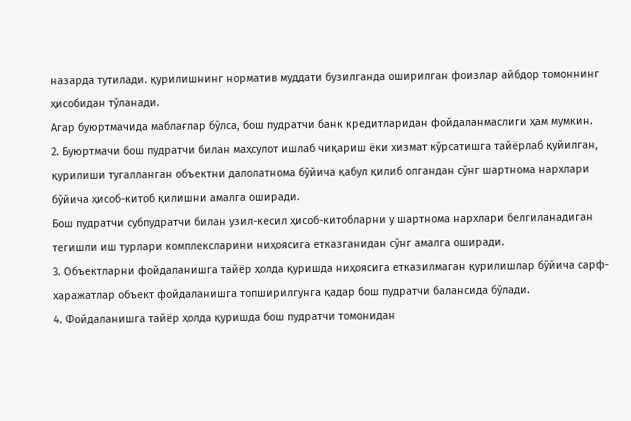назарда тутилади. қурилишнинг норматив муддати бузилганда оширилган фоизлар айбдор томоннинг ҳисобидан тўланади.
Агар буюртмачида мaблaғлap бўлса, бош пудратчи банк кредитларидан фойдаланмаслиги ҳам мумкин.
2. Буюртмачи бош пудратчи билан маҳсулот ишлаб чиқариш ёки хизмат кўрсатишга тайёрлаб қуйилган, қурилиши тугалланган объектни далолатнома бўйича қабул қилиб олгандан сўнг шартнома нархлари бўйича ҳисоб-китоб қилишни амалга оширади.
Бош пудратчи субпудратчи билан узил-кесил ҳисоб-китобларни у шартнома нархлари белгиланадиган тегишли иш турлари комплексларини ниҳоясига етказганидан сўнг амалга оширади.
3. Объектларни фойдаланишга тайёр ҳолда қуришда ниҳоясига етказилмаган қурилишлар бўйича сарф-харажатлар объект фойдаланишга топширилгунга қадар бош пудратчи балансида бўлади.
4. Фойдаланишга тайёр ҳолда қуришда бош пудратчи томонидан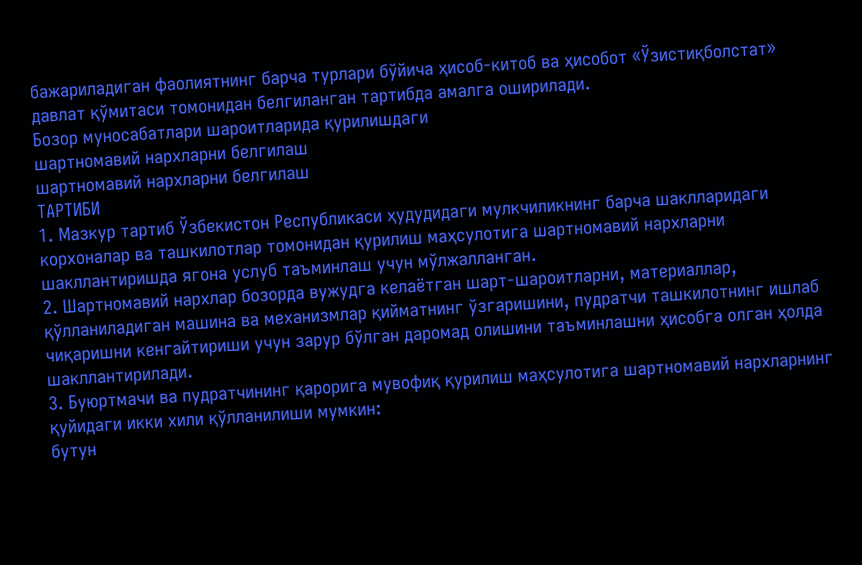бажариладиган фаолиятнинг барча турлари бўйича ҳисоб-китоб ва ҳисобот «Ўзистиқболстат» давлат қўмитаси томонидан белгиланган тартибда амалга оширилади.
Бозор муносабатлари шароитларида қурилишдаги
шартномавий нархларни белгилаш
шартномавий нархларни белгилаш
ТАРТИБИ
1. Мазкур тартиб Ўзбекистон Республикаси ҳудудидаги мулкчиликнинг барча шаклларидаги корхоналар ва ташкилотлар томонидан қурилиш маҳсулотига шартномавий нархларни шакллантиришда ягона услуб таъминлаш учун мўлжалланган.
2. Шартномавий нархлар бозорда вужудга келаётган шарт-шароитларни, материаллар, қўлланиладиган машина ва механизмлар қийматнинг ўзгаришини, пудратчи ташкилотнинг ишлаб чиқаришни кенгайтириши учун зарур бўлган даромад олишини таъминлашни ҳисобга олган ҳолда шакллантирилади.
3. Буюртмачи ва пудратчининг қарорига мувофиқ қурилиш маҳсулотига шартномавий нархларнинг қуйидаги икки хили қўлланилиши мумкин:
бутун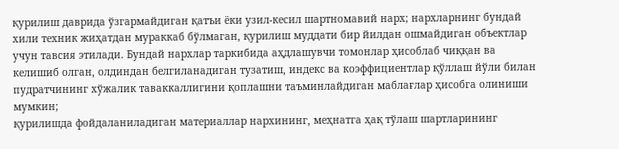қурилиш даврида ўзгармайдиган қатъи ёки узил-кесил шартномавий нарх; нархларнинг бундай хили техник жиҳатдан мураккаб бўлмаган, қурилиш муддати бир йилдан ошмайдиган объектлар учун тавсия этилади. Бундай нархлар таркибида аҳдлашувчи томонлар ҳисоблаб чиққан ва келишиб олган, олдиндан белгиланадиган тузатиш, индекс ва коэффициентлар қўллаш йўли билан пудратчининг хўжалик таваккаллигини қоплашни таъминлайдиган маблағлар ҳисобга олиниши мумкин;
қурилишда фойдаланиладиган материаллар нархининг, меҳнатга ҳақ тўлаш шартларининг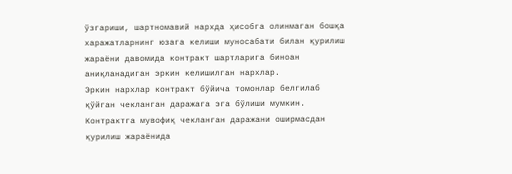ўзгариши, шартномавий нархда ҳисобга олинмаган бошқа харажатларнинг юзага келиши муносабати билан қурилиш жараёни давомида контракт шартларига биноан аниқланадиган эркин келишилган нархлар.
Эркин нархлар контракт бўйича томонлар белгилаб қўйган чекланган даражага эга бўлиши мумкин. Контрактга мувофиқ чекланган даражани оширмасдан қурилиш жараёнида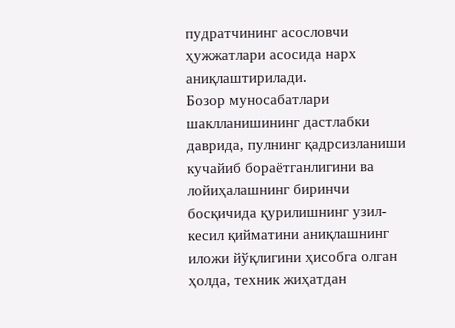пудратчининг асословчи ҳужжатлари асосида нарх аниқлаштирилади.
Бозор муносабатлари шаклланишининг дастлабки даврида, пулнинг қадрсизланиши кучайиб бораётганлигини ва лойиҳалашнинг биринчи босқичида қурилишнинг узил-кесил қийматини аниқлашнинг иложи йўқлигини ҳисобга олган ҳолда, техник жиҳатдан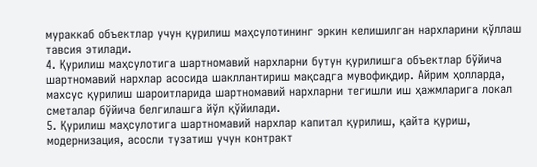мураккаб объектлар учун қурилиш маҳсулотининг эркин келишилган нархларини қўллаш тавсия этилади.
4. Қурилиш маҳсулотига шартномавий нархларни бутун қурилишга объектлар бўйича шартномавий нархлар асосида шакллантириш мақсадга мувофиқдир. Айрим ҳолларда, махсус қурилиш шароитларида шартномавий нархларни тегишли иш ҳажмларига локал сметалар бўйича белгилашга йўл қўйилади.
5. Қурилиш маҳсулотига шартномавий нархлар капитал қурилиш, қайта қуриш, модернизация, асосли тузатиш учун контракт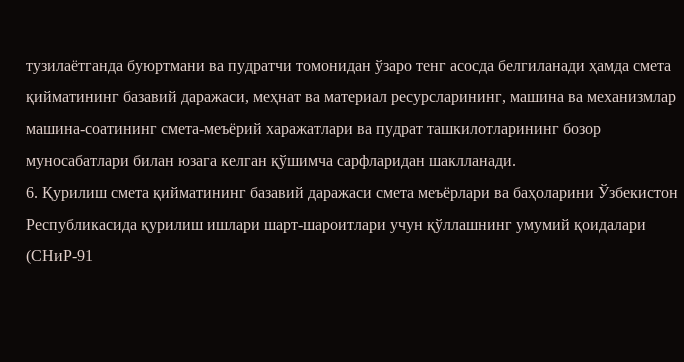тузилаётганда буюртмани ва пудратчи томонидан ўзаро тенг асосда белгиланади ҳамда смета қийматининг базавий даражаси, меҳнат ва материал ресурсларининг, машина ва механизмлар машина-соатининг смета-меъёрий харажатлари ва пудрат ташкилотларининг бозор муносабатлари билан юзага келган қўшимча сарфларидан шаклланади.
6. Қурилиш смета қийматининг базавий даражаси смета меъёрлари ва баҳоларини Ўзбекистон Республикасида қурилиш ишлари шарт-шароитлари учун қўллашнинг умумий қоидалари (СНиР-91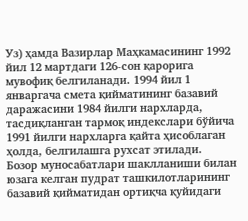Уз) ҳамда Вазирлар Маҳкамасининг 1992 йил 12 мартдаги 126-сон қарорига мувофиқ белгиланади. 1994 йил 1 январгача смета қийматининг базавий даражасини 1984 йилги нархларда, тасдиқланган тармоқ индекслари бўйича 1991 йилги нархларга қайта ҳисоблаган ҳолда, белгилашга рухсат этилади.
Бозор муносабатлари шаклланиши билан юзага келган пудрат ташкилотларининг базавий қийматидан ортиқча қуйидаги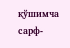қўшимча сарф-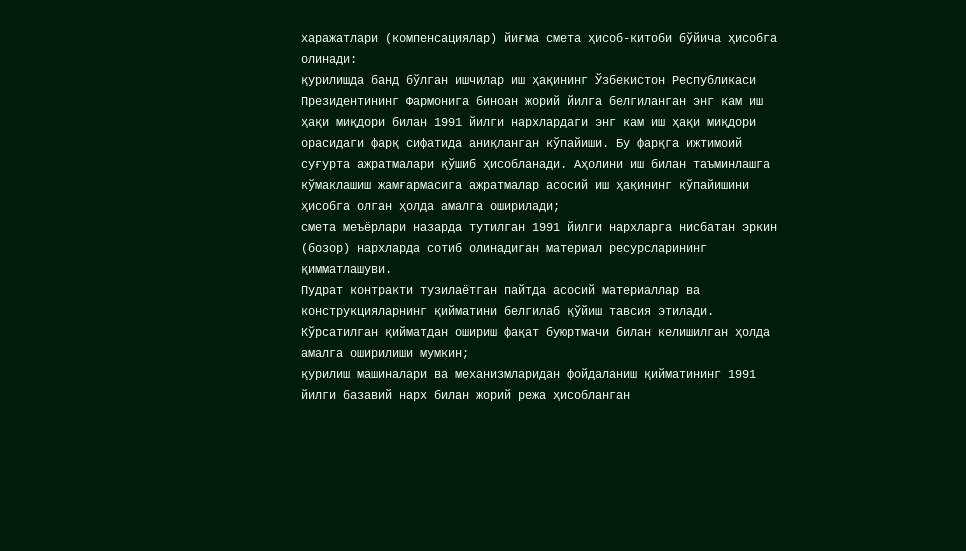харажатлари (компенсациялар) йиғма смета ҳисоб-китоби бўйича ҳисобга олинади:
қурилишда банд бўлган ишчилар иш ҳақининг Ўзбекистон Республикаси Президентининг Фармонига биноан жорий йилга белгиланган энг кам иш ҳақи миқдори билан 1991 йилги нархлардаги энг кам иш ҳақи миқдори орасидаги фарқ сифатида аниқланган кўпайиши. Бу фарқга ижтимоий суғурта ажратмалари қўшиб ҳисобланади. Аҳолини иш билан таъминлашга кўмаклашиш жамғармасига ажратмалар асосий иш ҳақининг кўпайишини ҳисобга олган ҳолда амалга оширилади;
смета меъёрлари назарда тутилган 1991 йилги нархларга нисбатан эркин (бозор) нархларда сотиб олинадиган материал ресурсларининг қимматлашуви.
Пудрат контракти тузилаётган пайтда асосий материаллар ва конструкцияларнинг қийматини белгилаб қўйиш тавсия этилади. Кўрсатилган қийматдан ошириш фақат буюртмачи билан келишилган ҳолда амалга оширилиши мумкин;
қурилиш машиналари ва механизмларидан фойдаланиш қийматининг 1991 йилги базавий нарх билан жорий режа ҳисобланган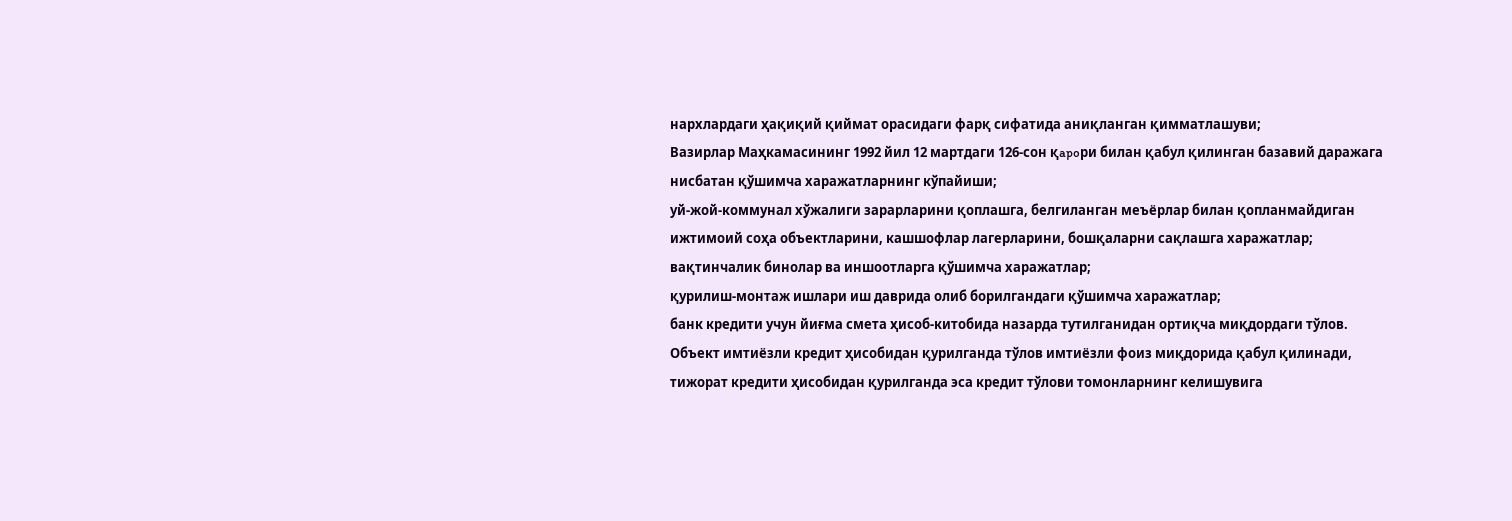нархлардаги ҳақиқий қиймат орасидаги фарқ сифатида аниқланган қимматлашуви;
Вазирлар Маҳкамасининг 1992 йил 12 мартдаги 126-сон қapoри билан қабул қилинган базавий даражага нисбатан қўшимча харажатларнинг кўпайиши;
уй-жой-коммунал хўжалиги зарарларини қоплашга, белгиланган меъёрлар билан қопланмайдиган ижтимоий соҳа объектларини, кашшофлар лагерларини, бошқаларни сақлашга харажатлар;
вақтинчалик бинолар ва иншоотларга қўшимча харажатлар;
қурилиш-монтаж ишлари иш даврида олиб борилгандаги қўшимча харажатлар;
банк кредити учун йиғма смета ҳисоб-китобида назарда тутилганидан ортиқча миқдордаги тўлов. Объект имтиёзли кредит ҳисобидан қурилганда тўлов имтиёзли фоиз миқдорида қабул қилинади, тижорат кредити ҳисобидан қурилганда эса кредит тўлови томонларнинг келишувига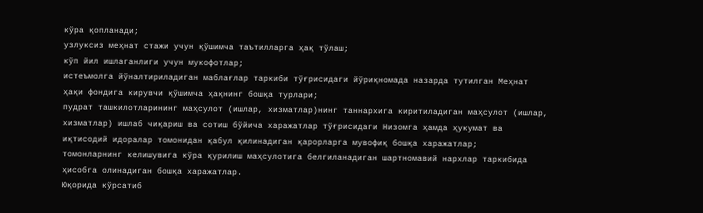кўра қопланади;
узлуксиз меҳнат стажи учун қўшимча таътилларга ҳақ тўлаш;
кўп йил ишлаганлиги учун мукофотлар;
истеъмолга йўналтириладиган маблағлар таркиби тўғрисидаги йўриқномада назарда тутилган Меҳнат ҳақи фондига кирувчи қўшимча ҳақнинг бошқа турлари;
пудрат ташкилотларининг маҳсулот (ишлар, хизматлар)нинг таннархига киритиладиган маҳсулот (ишлар, хизматлар) ишлаб чиқариш ва сотиш бўйича харажатлар тўғрисидаги Низомга ҳамда ҳукумат ва иқтисодий идоралар томонидан қабул қилинадиган қарорларга мувофиқ бошқа харажатлар;
томонларнинг келишувига кўра қурилиш маҳсулотига белгиланадиган шартномавий нархлар таркибида ҳисобга олинадиган бошқа харажатлар.
Юқорида кўрсатиб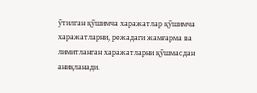ўтилган қўшимча харажатлар қўшимча харажатларни, режадаги жамғарма ва лимитланган харажатларни қўшмасдан аниқланади.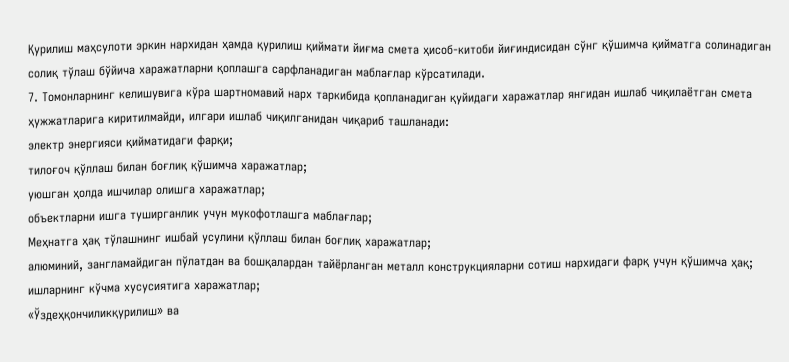Қурилиш маҳсулоти эркин нархидан ҳамда қурилиш қиймати йиғма смета ҳисоб-китоби йиғиндисидан сўнг қўшимча қийматга солинадиган солиқ тўлаш бўйича харажатларни қоплашга сарфланадиган мaблaғлap кўрсатилади.
7. Томонларнинг келишувига кўра шартномавий нарх таркибида қопланадиган қуйидаги харажатлар янгидан ишлаб чиқилаётган смета ҳужжатларига киритилмайди, илгари ишлаб чиқилганидан чиқариб ташланади:
электр энергияси қийматидаги фарқи;
тилоғоч қўллаш билан бoғлиқ қўшимча харажатлар;
уюшган ҳолда ишчилар олишга харажатлар;
объектларни ишга туширганлик учун мукофотлашга маблағлар;
Меҳнатга ҳақ тўлашнинг ишбай усулини қўллаш билан боғлиқ харажатлар;
алюминий, зангламайдиган пўлатдан ва бошқалардан тайёрланган металл конструкцияларни сотиш нархидаги фарқ учун қўшимча ҳақ;
ишларнинг кўчма хусусиятига харажатлар;
«Ўздеҳқончиликқурилиш» ва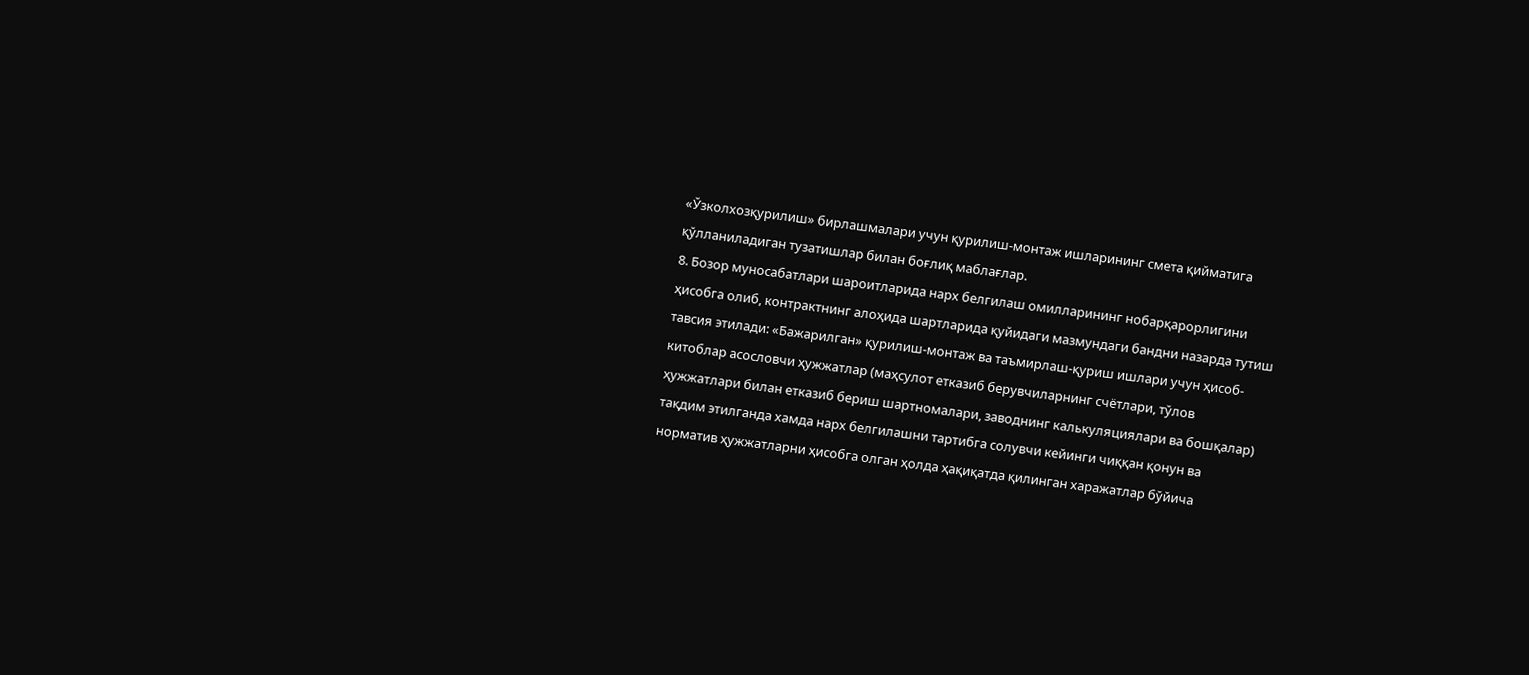«Ўзколхозқурилиш» бирлашмалари учун қурилиш-монтаж ишларининг смета қийматига қўлланиладиган тузатишлар билан боғлиқ маблағлар.
8. Бозор муносабатлари шароитларида нарх белгилаш омилларининг нобарқарорлигини ҳисобга олиб, контрактнинг алоҳида шартларида қуйидаги мазмундаги бандни назарда тутиш тавсия этилади: «Бажарилган» қурилиш-монтаж ва таъмирлаш-қуриш ишлари учун ҳисоб-китоблар асословчи ҳужжатлар (маҳсулот етказиб берувчиларнинг счётлари, тўлов ҳужжатлари билан етказиб бериш шартномалари, заводнинг калькуляциялари ва бошқалар) тақдим этилганда хамда нарх белгилашни тартибга солувчи кейинги чиққан қонун ва норматив ҳужжатларни ҳисобга олган ҳолда ҳақиқатда қилинган харажатлар бўйича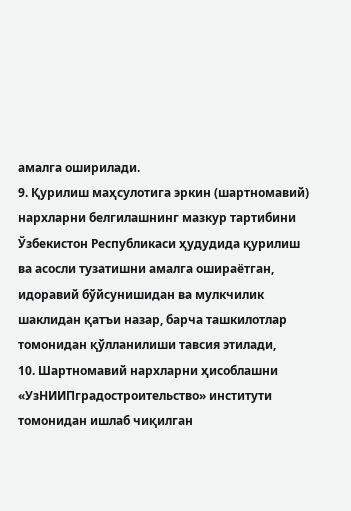амалга оширилади.
9. Қурилиш маҳсулотига эркин (шартномавий) нархларни белгилашнинг мазкур тартибини Ўзбекистон Республикаси ҳудудида қурилиш ва асосли тузатишни амалга ошираётган, идоравий бўйсунишидан ва мулкчилик шаклидан қатъи назар, барча ташкилотлар томонидан қўлланилиши тавсия этилади,
10. Шартномавий нархларни ҳисоблашни «УзНИИПградостроительство» институти томонидан ишлаб чиқилган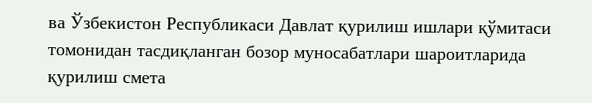ва Ўзбекистон Республикаси Давлат қурилиш ишлари қўмитаси томонидан тасдиқланган бозор муносабатлари шароитларида қурилиш смета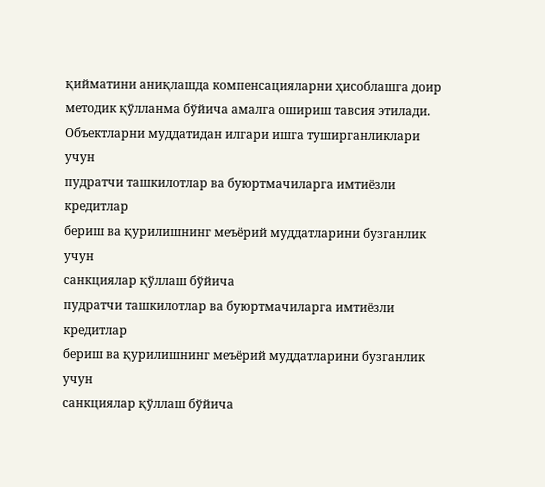қийматини аниқлашда компенсацияларни ҳисоблашга доир методик қўлланма бўйича амалга ошириш тавсия этилади.
Объектларни муддатидан илгари ишга туширганликлари учун
пудратчи ташкилотлар ва буюртмачиларга имтиёзли кредитлар
бериш ва қурилишнинг меъёрий муддатларини бузганлик учун
санкциялар қўллаш бўйича
пудратчи ташкилотлар ва буюртмачиларга имтиёзли кредитлар
бериш ва қурилишнинг меъёрий муддатларини бузганлик учун
санкциялар қўллаш бўйича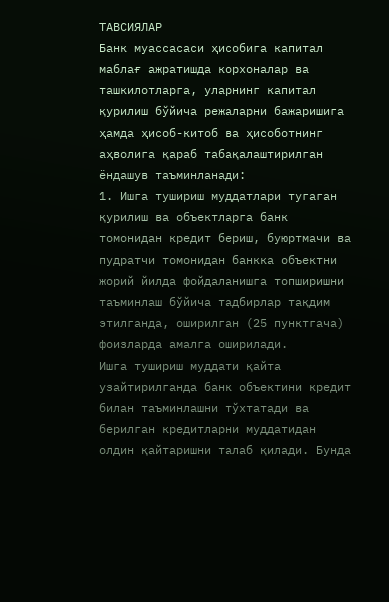ТАВСИЯЛАР
Банк муассасаси ҳисобига капитал маблағ ажратишда корхоналар ва ташкилотларга, уларнинг капитал қурилиш бўйича режаларни бажаришига ҳамда ҳисоб-китоб ва ҳисоботнинг аҳволига қараб табақалаштирилган ёндашув таъминланади:
1. Ишга тушириш муддатлари тугаган қурилиш ва объектларга банк томонидан кредит бериш, буюртмачи ва пудратчи томонидан банкка объектни жорий йилда фойдаланишга топширишни таъминлаш бўйича тадбирлар тақдим этилганда, оширилган (25 пунктгача) фоизларда амалга оширилади.
Ишга тушириш муддати қайта узайтирилганда банк объектини кредит билан таъминлашни тўхтатади ва берилган кредитларни муддатидан олдин қайтаришни талаб қилади. Бунда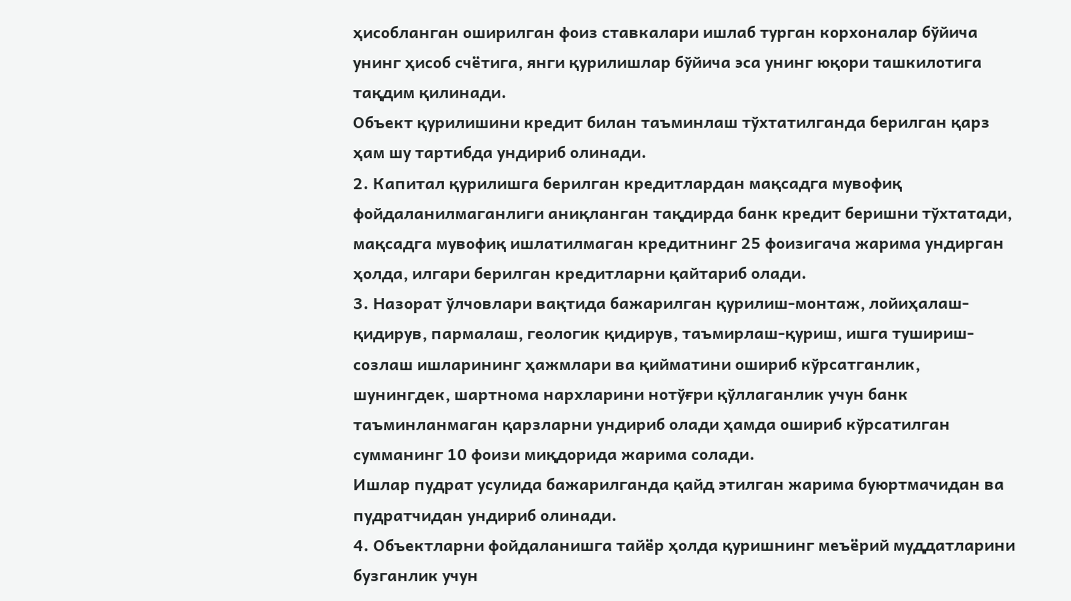ҳисобланган оширилган фоиз ставкалари ишлаб турган корхоналар бўйича унинг ҳисоб счётига, янги қурилишлар бўйича эса унинг юқори ташкилотига тақдим қилинади.
Объект қурилишини кредит билан таъминлаш тўхтатилганда берилган қарз ҳам шу тартибда ундириб олинади.
2. Капитал қурилишга берилган кредитлардан мақсадга мувофиқ фойдаланилмаганлиги аниқланган тақдирда банк кредит беришни тўхтатади, мақсадга мувофиқ ишлатилмаган кредитнинг 25 фоизигача жарима ундирган ҳолда, илгари берилган кредитларни қайтариб олади.
3. Назорат ўлчовлари вақтида бажарилган қурилиш-монтаж, лойиҳалаш-қидирув, пармалаш, геологик қидирув, таъмирлаш-қуриш, ишга тушириш-созлаш ишларининг ҳажмлари ва қийматини ошириб кўрсатганлик, шунингдек, шартнома нархларини нотўғри қўллаганлик учун банк таъминланмаган қарзларни ундириб олади ҳамда ошириб кўрсатилган сумманинг 10 фоизи миқдорида жарима солади.
Ишлар пудрат усулида бажарилганда қайд этилган жарима буюртмачидан ва пудратчидан ундириб олинади.
4. Объектларни фойдаланишга тайёр ҳолда қуришнинг меъёрий муддатларини бузганлик учун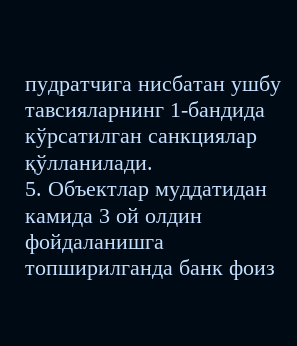пудратчига нисбатан ушбу тавсияларнинг 1-бандида кўрсатилган санкциялар қўлланилади.
5. Объектлар муддатидан камида 3 ой олдин фойдаланишга топширилганда банк фоиз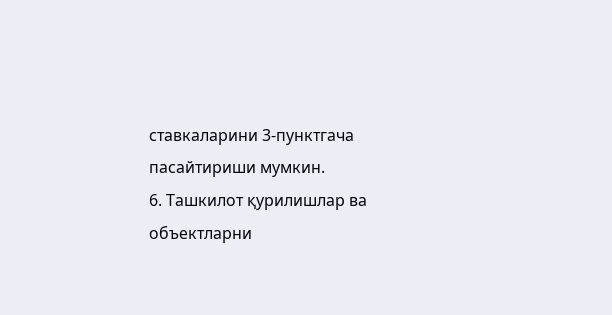ставкаларини 3-пунктгача пасайтириши мумкин.
6. Ташкилот қурилишлар ва объектларни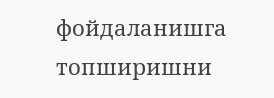фойдаланишга топширишни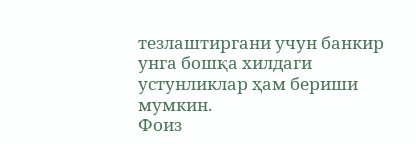тезлаштиргани учун банкир унга бошқа хилдаги устунликлар ҳам бериши мумкин.
Фоиз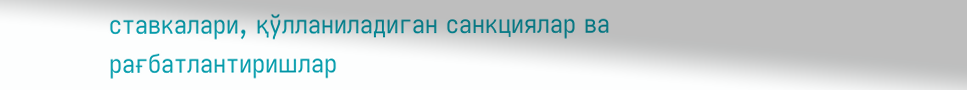ставкалари, қўлланиладиган санкциялар ва рағбатлантиришлар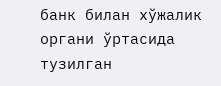банк билан хўжалик органи ўртасида тузилган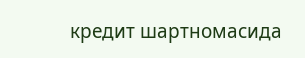кредит шартномасида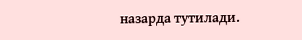назарда тутилади.